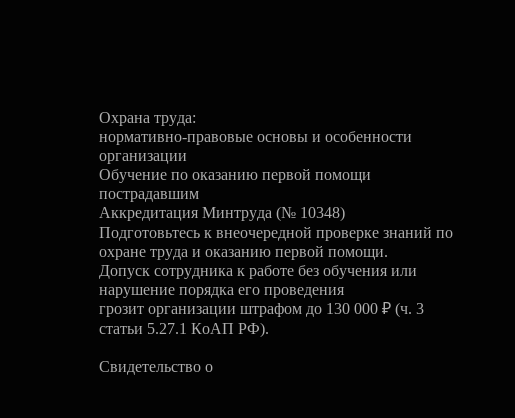Охрана труда:
нормативно-правовые основы и особенности организации
Обучение по оказанию первой помощи пострадавшим
Аккредитация Минтруда (№ 10348)
Подготовьтесь к внеочередной проверке знаний по охране труда и оказанию первой помощи.
Допуск сотрудника к работе без обучения или нарушение порядка его проведения
грозит организации штрафом до 130 000 ₽ (ч. 3 статьи 5.27.1 КоАП РФ).

Свидетельство о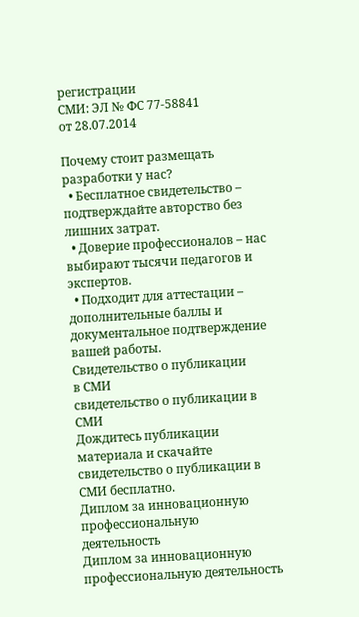регистрации
СМИ: ЭЛ № ФС 77-58841
от 28.07.2014

Почему стоит размещать разработки у нас?
  • Бесплатное свидетельство – подтверждайте авторство без лишних затрат.
  • Доверие профессионалов – нас выбирают тысячи педагогов и экспертов.
  • Подходит для аттестации – дополнительные баллы и документальное подтверждение вашей работы.
Свидетельство о публикации
в СМИ
свидетельство о публикации в СМИ
Дождитесь публикации материала и скачайте свидетельство о публикации в СМИ бесплатно.
Диплом за инновационную
профессиональную
деятельность
Диплом за инновационную профессиональную деятельность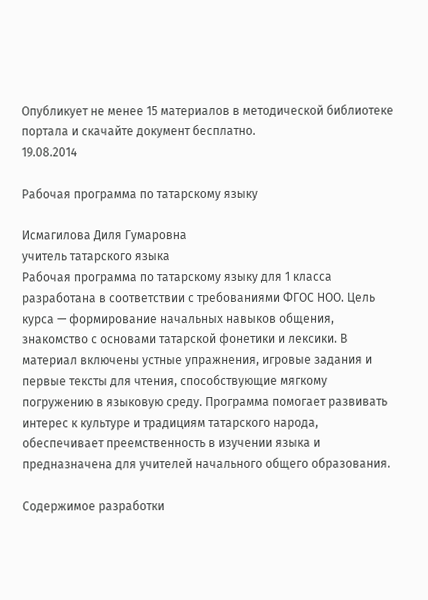Опубликует не менее 15 материалов в методической библиотеке портала и скачайте документ бесплатно.
19.08.2014

Рабочая программа по татарскому языку

Исмагилова Диля Гумаровна
учитель татарского языка
Рабочая программа по татарскому языку для 1 класса разработана в соответствии с требованиями ФГОС НОО. Цель курса — формирование начальных навыков общения, знакомство с основами татарской фонетики и лексики. В материал включены устные упражнения, игровые задания и первые тексты для чтения, способствующие мягкому погружению в языковую среду. Программа помогает развивать интерес к культуре и традициям татарского народа, обеспечивает преемственность в изучении языка и предназначена для учителей начального общего образования.

Содержимое разработки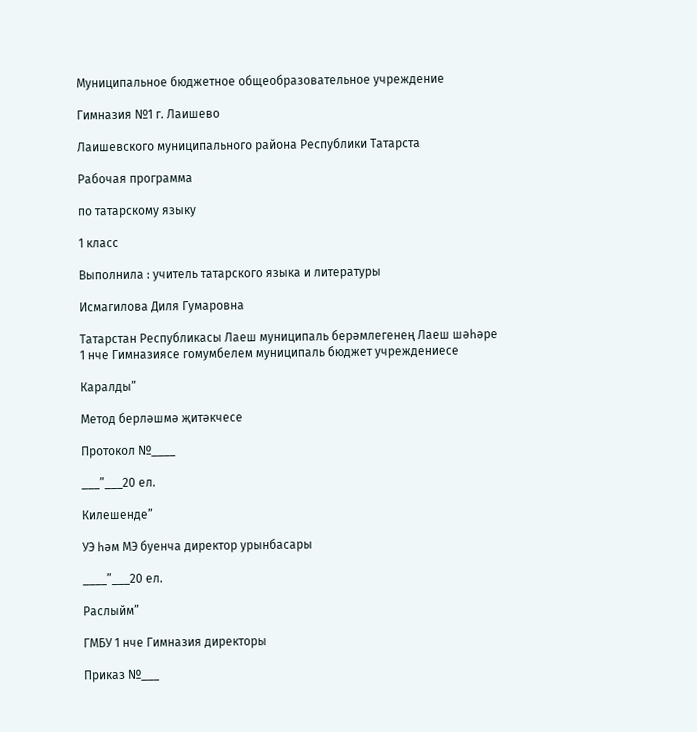Муниципальное бюджетное общеобразовательное учреждение

Гимназия №1 г. Лаишево

Лаишевского муниципального района Республики Татарста

Рабочая программа

по татарскому языку

1 класс

Выполнила : учитель татарского языка и литературы

Исмагилова Диля Гумаровна

Татарстан Республикасы Лаеш муниципаль берәмлегенең Лаеш шәһәре 1 нче Гимназиясе гомумбелем муниципаль бюджет учреждениесе

Каралды”

Метод берләшмә җитәкчесе

Протокол №____

___”___20 ел.

Килешенде”

УЭ һәм МЭ буенча директор урынбасары

____”___20 ел.

Раслыйм”

ГМБУ 1 нче Гимназия директоры

Приказ №___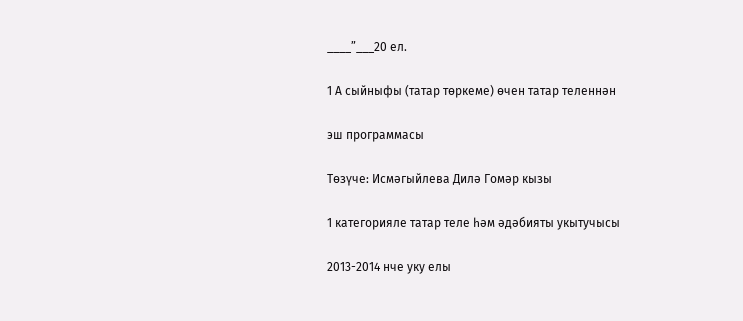____”___20 ел.

1 А сыйныфы (татар төркеме) өчен татар теленнән

эш программасы

Төзүче: Исмәгыйлева Дилә Гомәр кызы

1 категорияле татар теле һәм әдәбияты укытучысы

2013-2014 нче уку елы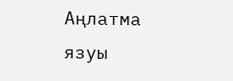Аңлатма язуы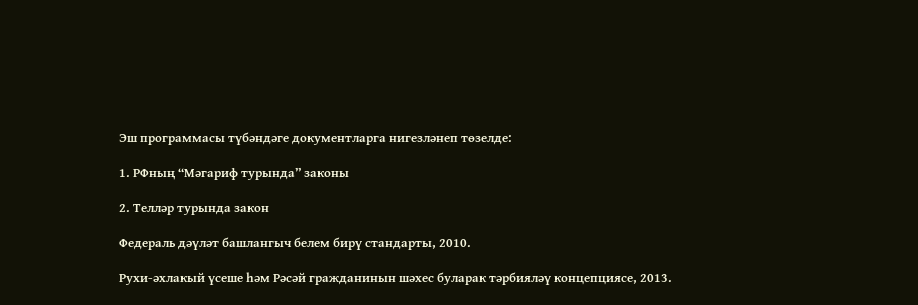Эш программасы түбәндәге документларга нигезләнеп төзелде:

1. РФның “Мәгариф турында” законы

2. Телләр турында закон

Федераль дәүләт башлангыч белем бирү стандарты, 2010.

Рухи-әхлакый үсеше һәм Рәсәй гражданинын шәхес буларак тәрбияләү концепциясе, 2013.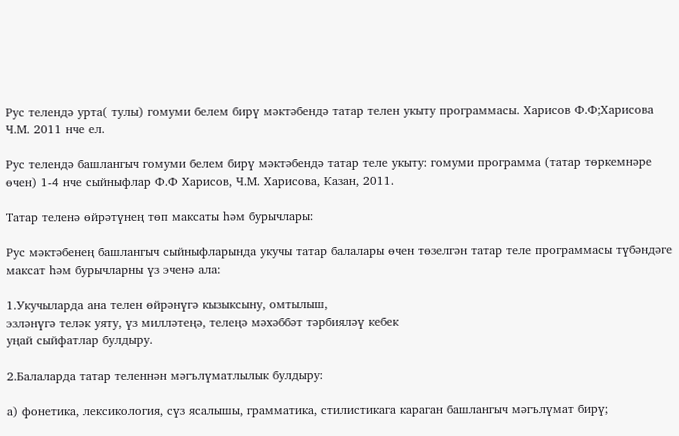Рус телендә урта( тулы) гомуми белем бирү мәктәбендә татар телен укыту программасы. Харисов Ф.Ф;Харисова Ч.М. 2011 нче ел.

Рус телендә башлангыч гомуми белем бирү мәктәбендә татар теле укыту: гомуми программа (татар төркемнәре өчен) 1-4 нче сыйныфлар Ф.Ф Харисов, Ч.М. Харисова, Казан, 2011.

Татар теленә өйрәтүнең төп максаты һәм бурычлары:

Рус мәктәбенең башлангыч сыйныфларында укучы татар балалары өчен төзелгән татар теле программасы түбәндәге максат һәм бурычларны үз эченә ала:

1.Укучыларда ана телен өйрәнүгә кызыксыну, омтылыш,
эзләнүгә теләк уяту, үз милләтеңә, телеңә мәхәббәт тәрбияләү кебек
уңай сыйфатлар булдыру.

2.Балаларда татар теленнән мәгълүматлылык булдыру:

а) фонетика, лексикология, сүз ясалышы, грамматика, стилистикага караган башлангыч мәгълүмат бирү;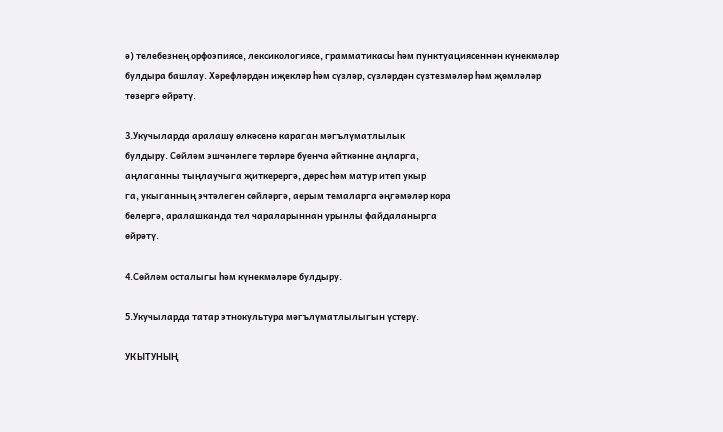ә) телебезнең орфоэпиясе, лексикологиясе, грамматикасы һәм пунктуациясеннән күнекмәләр булдыра башлау. Хәрефләрдән иҗекләр һәм сүзләр, сүзләрдән сүзтезмәләр һәм җөмләләр төзергә өйрәтү.

3.Укучыларда аралашу өлкәсенә караган мәгълүматлылык
булдыру. Сөйләм эшчәнлеге төрләре буенча әйткәнне аңларга,
аңлаганны тыңлаучыга җиткерергә, дөрес һәм матур итеп укыр
га, укыганның эчтәлеген сөйләргә, аерым темаларга әңгәмәләр кора
белергә, аралашканда тел чараларыннан урынлы файдаланырга
өйрәтү.

4.Сөйләм осталыгы һәм күнекмәләре булдыру.

5.Укучыларда татар этнокультура мәгълүматлылыгын үстерү.

УКЫТУНЫҢ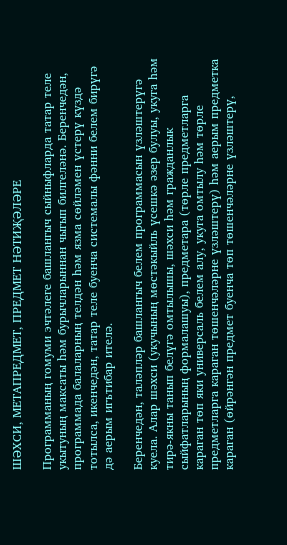ШӘХСИ, МЕТАПРЕДМЕТ, ПРЕДМЕТ НӘТИҖӘЛӘРЕ

Программаның гомуми эчтәлеге башлангыч сыйныфларда татар теле укытуның максаты һәм бурычларыннан чыгып билгеләнә. Беренчедән, программада балаларның телдән һәм язма сөйләмен үстерү күздә тотылса, икенчедән, татар теле буенча системалы фәнни белем бирүгә дә аерым игътибар ителә.

Беренчедән, таләпләр башлангыч белем программасын үзләштерүгә куела. Алар шәхси (укучының мөстәкыйль үсешкә әзер булуы, укуга һәм тирә-якны танып белүгә омтылышы, шәхси һәм гражданлык сыйфатларының формалашуы), предметара (төрле предметларга караган төп яки универсаль белем алу, укуга омтылу һәм төрле предметларга караган төшенчәләрне үзләштерү) һәм аерым предметка караган (өйрәнгән предмет буенча төп төшенчәләрне үзләштерү,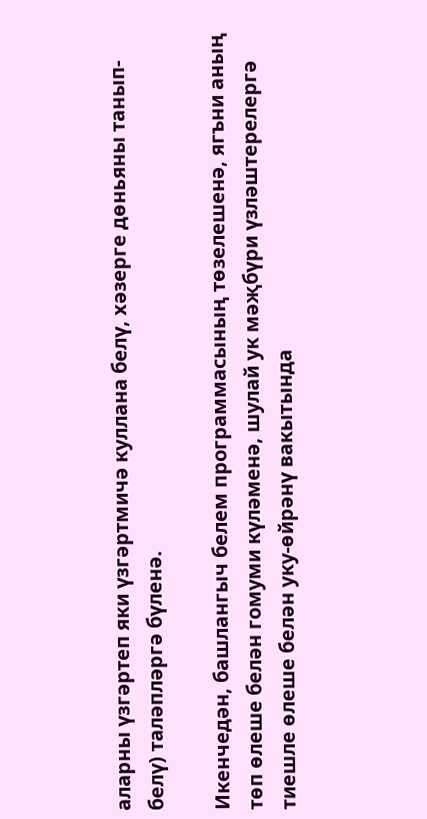аларны үзгәртеп яки үзгәртмичә куллана белү, хәзерге дөньяны танып-белү) таләпләргә бүленә.

Икенчедән, башлангыч белем программасының төзелешенә, ягъни аның төп өлеше белән гомуми күләменә, шулай ук мәҗбүри үзләштерелергә тиешле өлеше белән уку-өйрәнү вакытында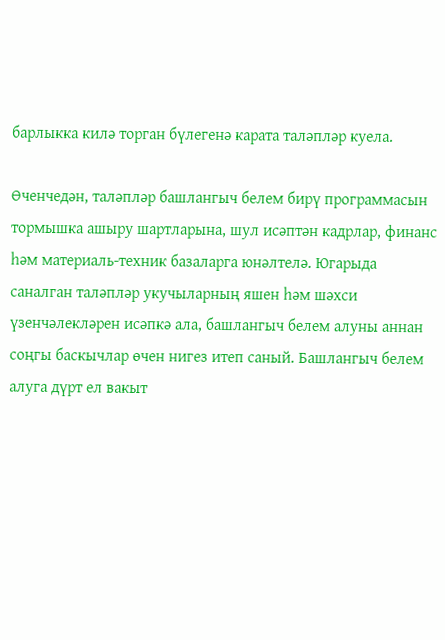барлыкка килә торган бүлегенә карата таләпләр куела.

Өченчедән, таләпләр башлангыч белем бирү программасын тормышка ашыру шартларына, шул исәптән кадрлар, финанс һәм материаль-техник базаларга юнәлтелә. Югарыда саналган таләпләр укучыларның яшен һәм шәхси үзенчәлекләрен исәпкә ала, башлангыч белем алуны аннан соңгы баскычлар өчен нигез итеп саный. Башлангыч белем алуга дүрт ел вакыт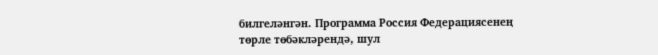билгеләнгән. Программа Россия Федерациясенең төрле төбәкләрендә, шул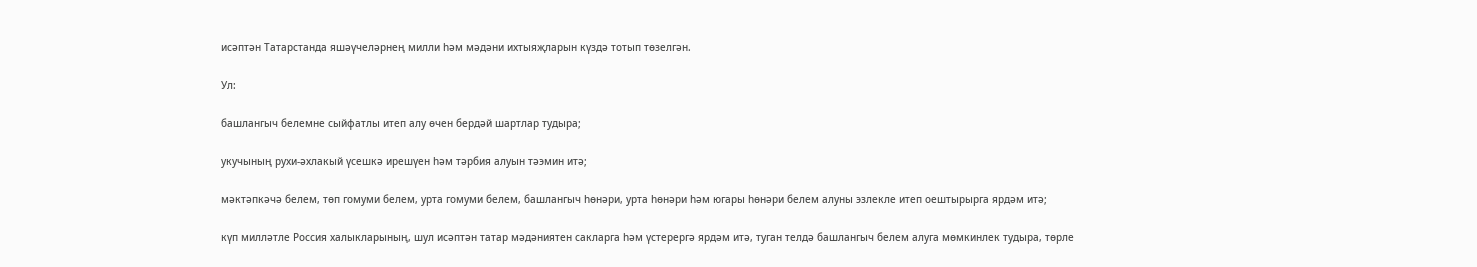исәптән Татарстанда яшәүчеләрнең милли һәм мәдәни ихтыяҗларын күздә тотып төзелгән.

Ул:

башлангыч белемне сыйфатлы итеп алу өчен бердәй шартлар тудыра;

укучының рухи-әхлакый үсешкә ирешүен һәм тәрбия алуын тәэмин итә;

мәктәпкәчә белем, төп гомуми белем, урта гомуми белем, башлангыч һөнәри, урта һөнәри һәм югары һөнәри белем алуны эзлекле итеп оештырырга ярдәм итә;

күп милләтле Россия халыкларының, шул исәптән татар мәдәниятен сакларга һәм үстерергә ярдәм итә, туган телдә башлангыч белем алуга мөмкинлек тудыра, төрле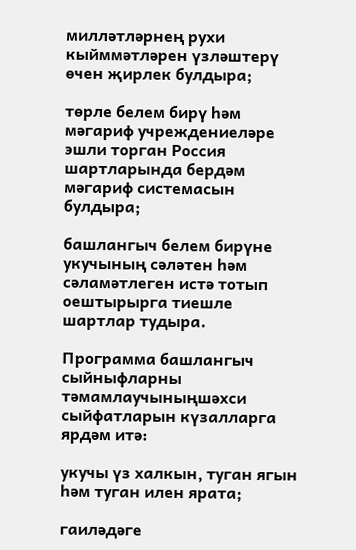милләтләрнең рухи кыйммәтләрен үзләштерү өчен җирлек булдыра;

төрле белем бирү һәм мәгариф учреждениеләре эшли торган Россия шартларында бердәм мәгариф системасын булдыра;

башлангыч белем бирүне укучының сәләтен һәм сәламәтлеген истә тотып оештырырга тиешле шартлар тудыра.

Программа башлангыч сыйныфларны тәмамлаучыныңшәхси сыйфатларын күзалларга ярдәм итә:

укучы үз халкын, туган ягын һәм туган илен ярата;

гаиләдәге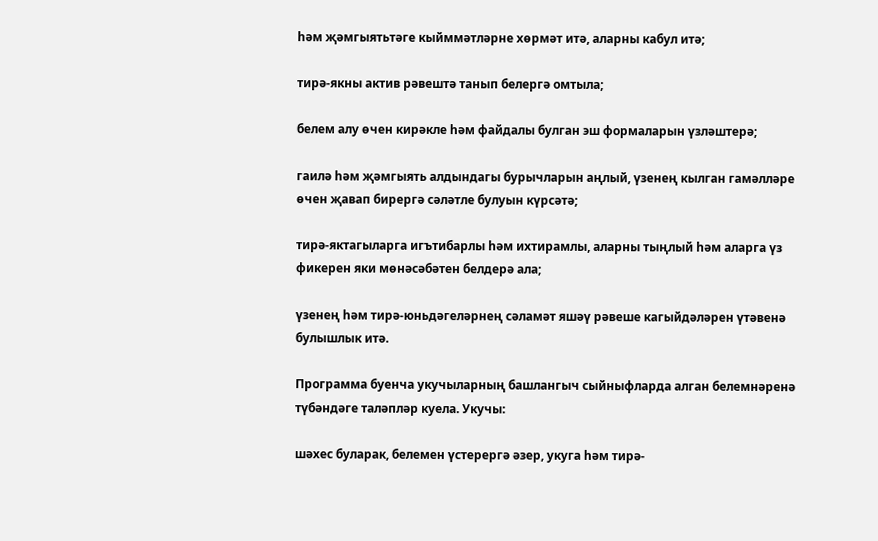һәм җәмгыятьтәге кыйммәтләрне хөрмәт итә, аларны кабул итә;

тирә-якны актив рәвештә танып белергә омтыла;

белем алу өчен кирәкле һәм файдалы булган эш формаларын үзләштерә;

гаилә һәм җәмгыять алдындагы бурычларын аңлый, үзенең кылган гамәлләре өчен җавап бирергә сәләтле булуын күрсәтә;

тирә-яктагыларга игътибарлы һәм ихтирамлы, аларны тыңлый һәм аларга үз фикерен яки мөнәсәбәтен белдерә ала;

үзенең һәм тирә-юньдәгеләрнең сәламәт яшәү рәвеше кагыйдәләрен үтәвенә булышлык итә.

Программа буенча укучыларның башлангыч сыйныфларда алган белемнәренә түбәндәге таләпләр куела. Укучы:

шәхес буларак, белемен үстерергә әзер, укуга һәм тирә-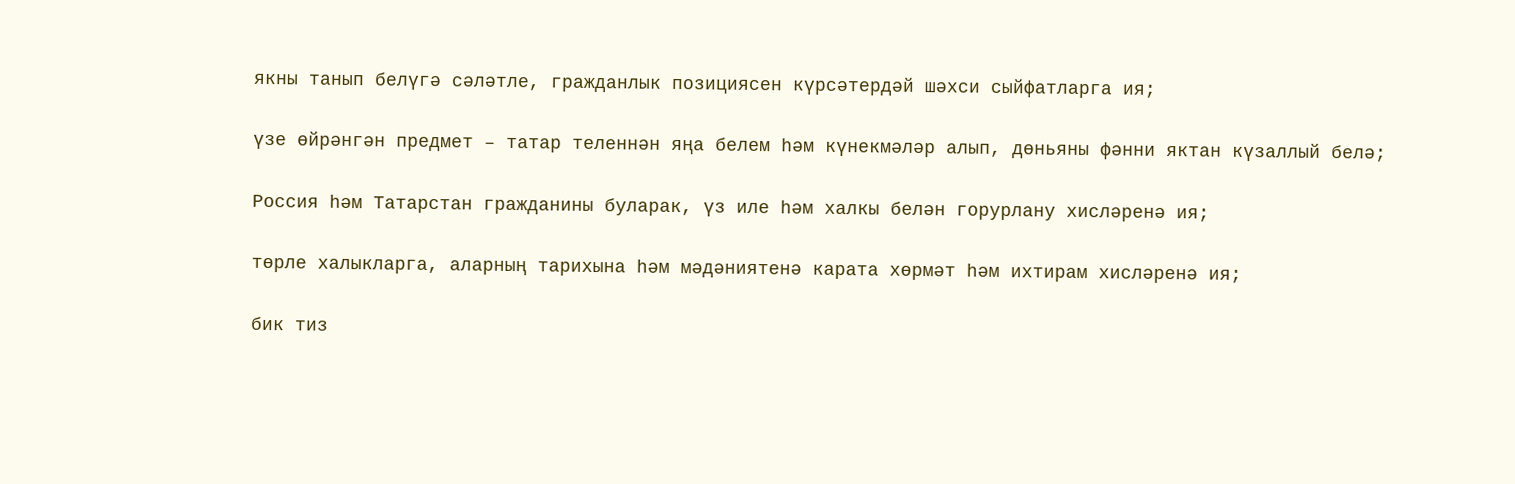якны танып белүгә сәләтле, гражданлык позициясен күрсәтердәй шәхси сыйфатларга ия;

үзе өйрәнгән предмет – татар теленнән яңа белем һәм күнекмәләр алып, дөньяны фәнни яктан күзаллый белә;

Россия һәм Татарстан гражданины буларак, үз иле һәм халкы белән горурлану хисләренә ия;

төрле халыкларга, аларның тарихына һәм мәдәниятенә карата хөрмәт һәм ихтирам хисләренә ия;

бик тиз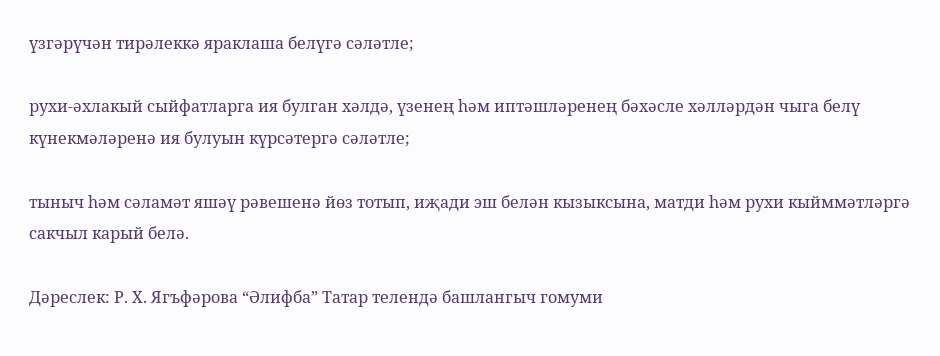үзгәрүчән тирәлеккә яраклаша белүгә сәләтле;

рухи-әхлакый сыйфатларга ия булган хәлдә, үзенең һәм иптәшләренең бәхәсле хәлләрдән чыга белү күнекмәләренә ия булуын күрсәтергә сәләтле;

тыныч һәм сәламәт яшәү рәвешенә йөз тотып, иҗади эш белән кызыксына, матди һәм рухи кыйммәтләргә сакчыл карый белә.

Дәреслек: Р. Х. Ягъфәрова “Әлифба” Татар телендә башлангыч гомуми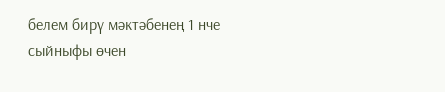белем бирү мәктәбенең 1 нче сыйныфы өчен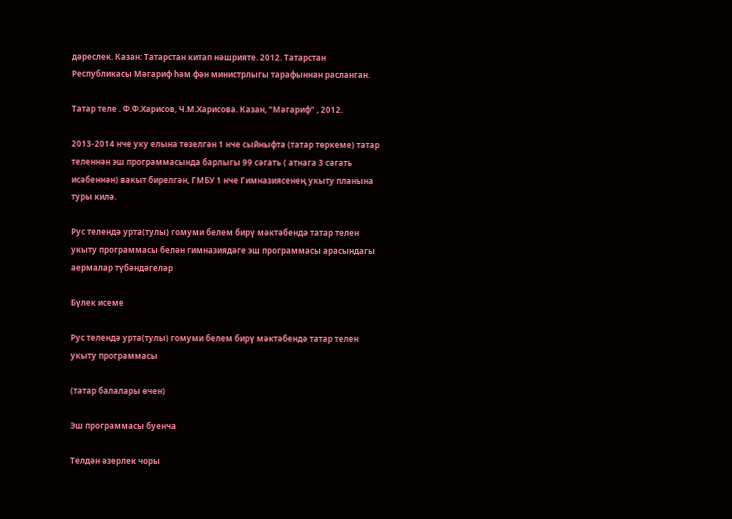дәреслек. Казан: Татарстан китап нәшрияте. 2012. Татарстан Республикасы Мәгариф һәм фән министрлыгы тарафыннан расланган.

Татар теле . Ф.Ф.Харисов, Ч.М.Харисова. Казан, “Мәгариф” , 2012.

2013-2014 нче уку елына төзелгән 1 нче сыйныфта (татар төркеме) татар теленнән эш программасында барлыгы 99 сәгать ( атнага 3 сәгать исәбеннән) вакыт бирелгән, ГМБУ 1 нче Гимназиясенең укыту планына туры килә.

Рус телендә урта(тулы) гомуми белем бирү мәктәбендә татар телен укыту программасы белән гимназиядәге эш программасы арасындагы аермалар түбәндәгеләр

Бүлек исеме

Рус телендә урта(тулы) гомуми белем бирү мәктәбендә татар телен укыту программасы

(татар балалары өчен)

Эш программасы буенча

Телдән әзерлек чоры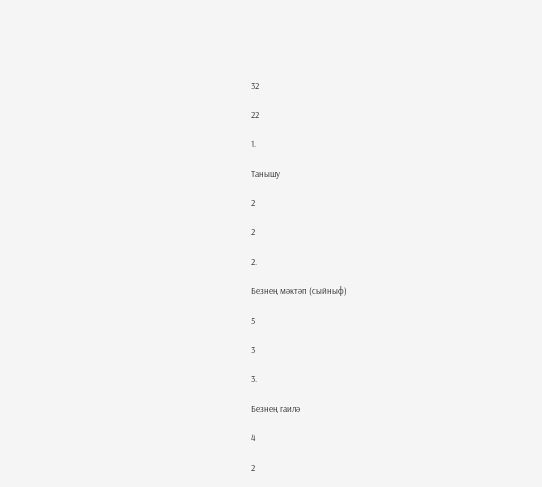32

22

1.

Танышу

2

2

2.

Безнең мәктәп (сыйныф)

5

3

3.

Безнең гаилә

4

2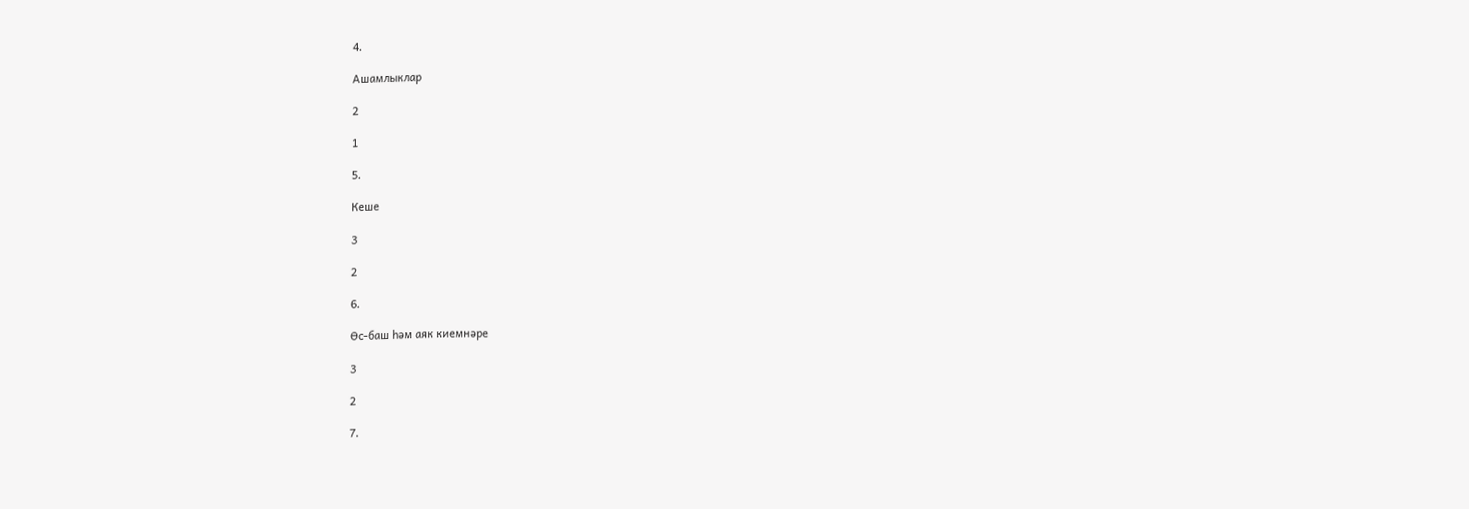4.

Ашамлыклар

2

1

5.

Кеше

3

2

6.

Өс-баш һәм аяк киемнәре

3

2

7.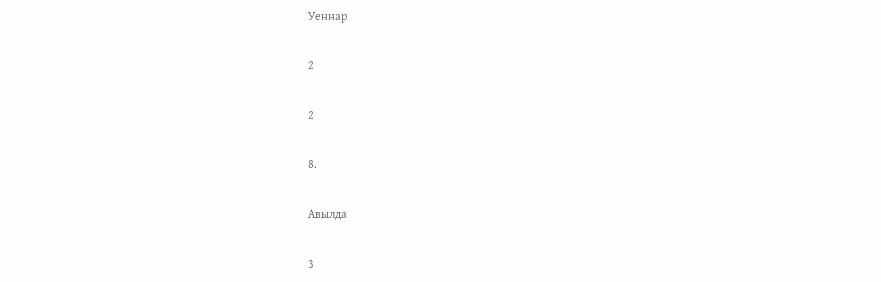Уеннар

2

2

8.

Авылда

3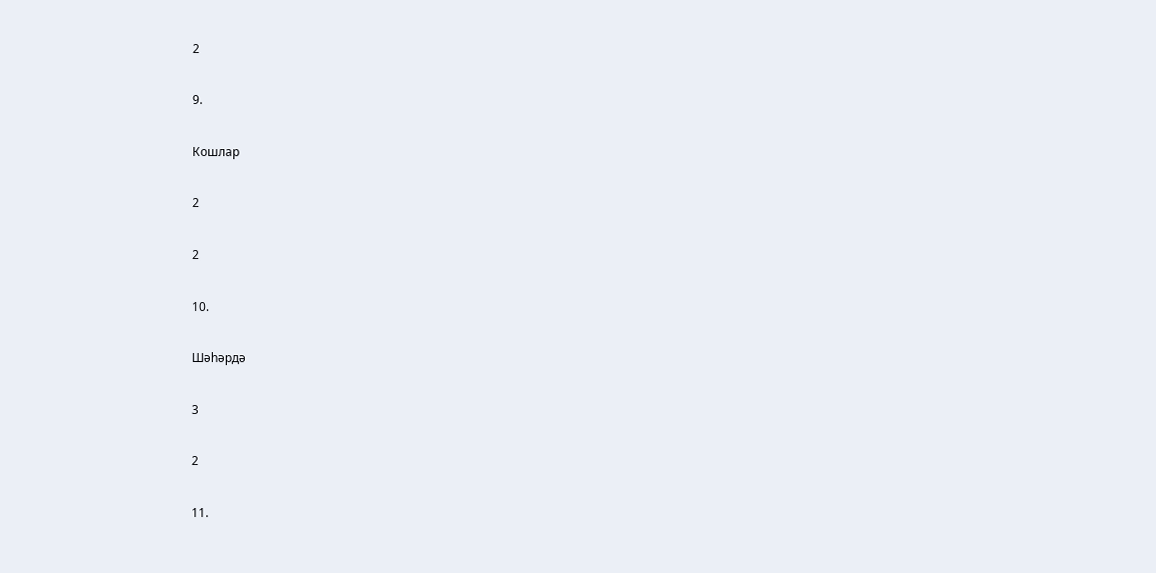2

9.

Кошлар

2

2

10.

Шәһәрдә

3

2

11.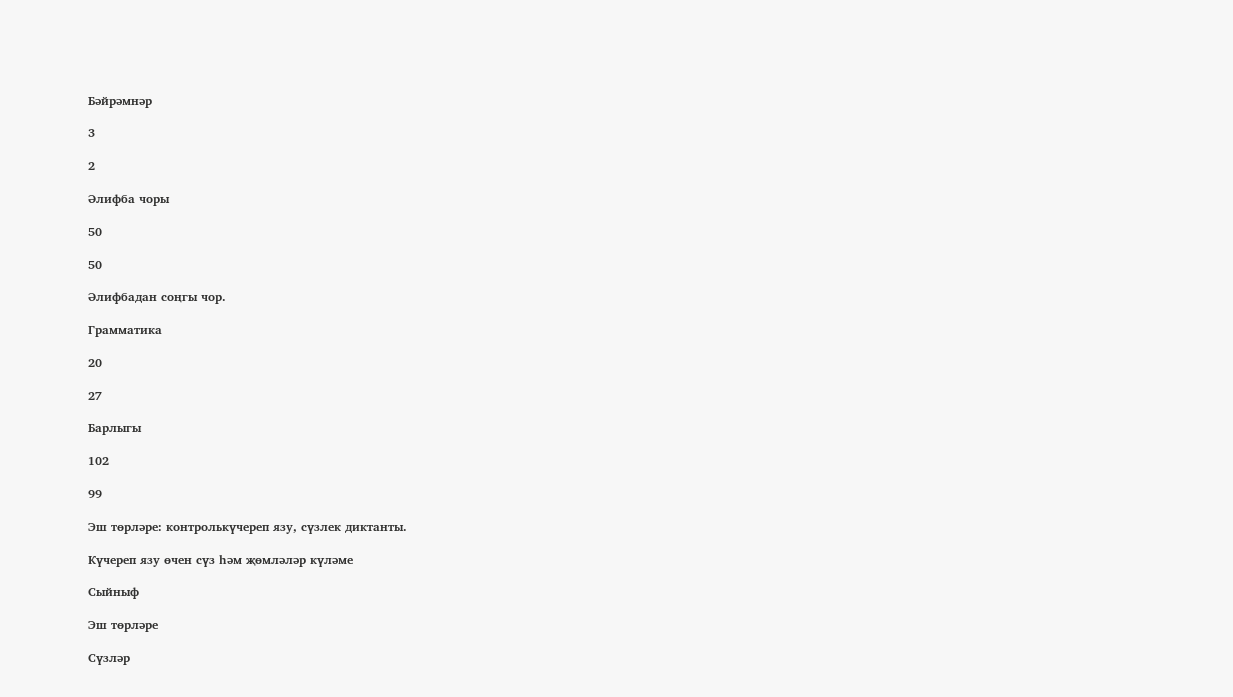Бәйрәмнәр

3

2

Әлифба чоры

50

50

Әлифбадан соңгы чор.

Грамматика

20

27

Барлыгы

102

99

Эш төрләре: контролькүчереп язу, сүзлек диктанты.

Күчереп язу өчен сүз һәм җөмләләр күләме

Сыйныф

Эш төрләре

Сүзләр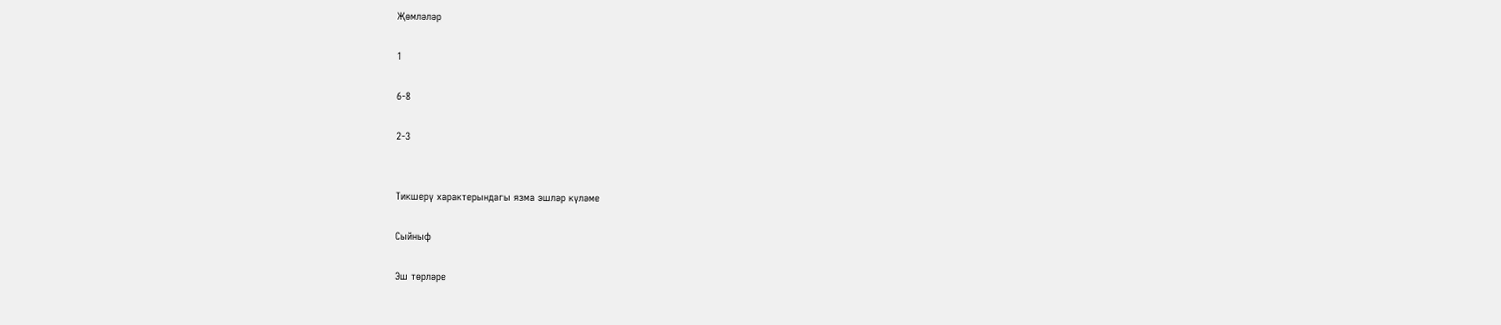Җөмләләр

1

6-8

2-3


Тикшерү характерындагы язма эшләр күләме

Сыйныф

Эш төрләре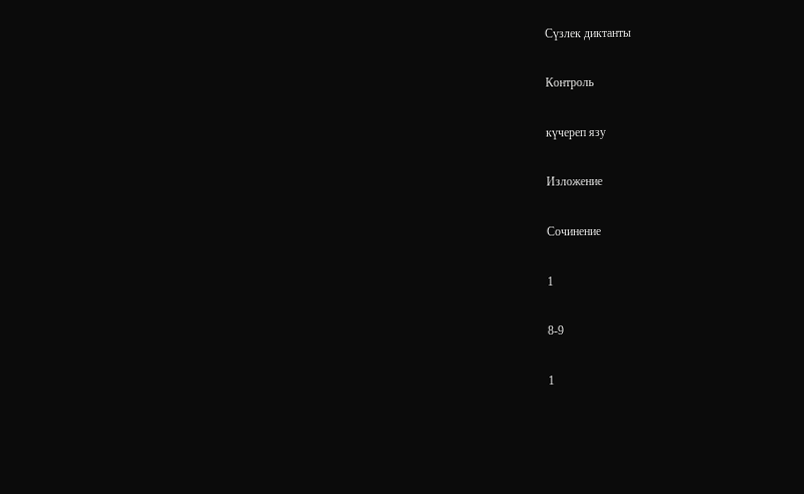Сүзлек диктанты

Контроль

күчереп язу

Изложение

Сочинение

1

8-9

1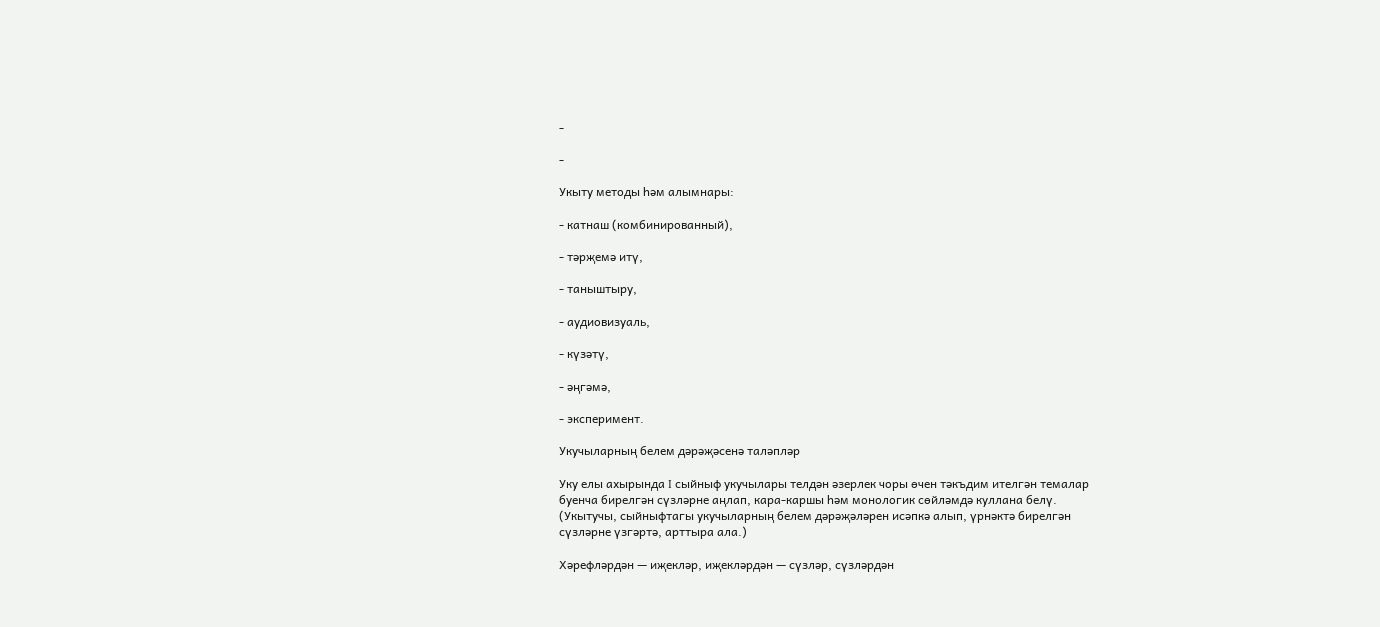-

-

Укыту методы һәм алымнары:

- катнаш (комбинированный),

- тәрҗемә итү,

- таныштыру,

- аудиовизуаль,

- күзәтү,

- әңгәмә,

- эксперимент.

Укучыларның белем дәрәҗәсенә таләпләр

Уку елы ахырында I сыйныф укучылары телдән әзерлек чоры өчен тәкъдим ителгән темалар буенча бирелгән сүзләрне аңлап, кара-каршы һәм монологик сөйләмдә куллана белү. (Укытучы, сыйныфтагы укучыларның белем дәрәҗәләрен исәпкә алып, үрнәктә бирелгән сүзләрне үзгәртә, арттыра ала.)

Хәрефләрдән — иҗекләр, иҗекләрдән — сүзләр, сүзләрдән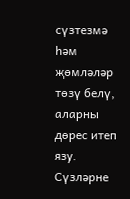сүзтезмә һәм җөмләләр төзү белү, аларны дөрес итеп язу. Сүзләрне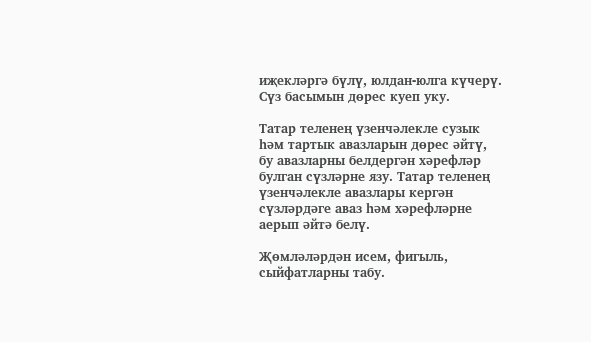иҗекләргә бүлү, юлдан-юлга күчерү. Сүз басымын дөрес куеп уку.

Татар теленең үзенчәлекле сузык һәм тартык авазларын дөрес әйтү, бу авазларны белдергән хәрефләр булган сүзләрне язу. Татар теленең үзенчәлекле авазлары кергән сүзләрдәге аваз һәм хәрефләрне аерып әйтә белү.

Җөмләләрдән исем, фигыль, сыйфатларны табу.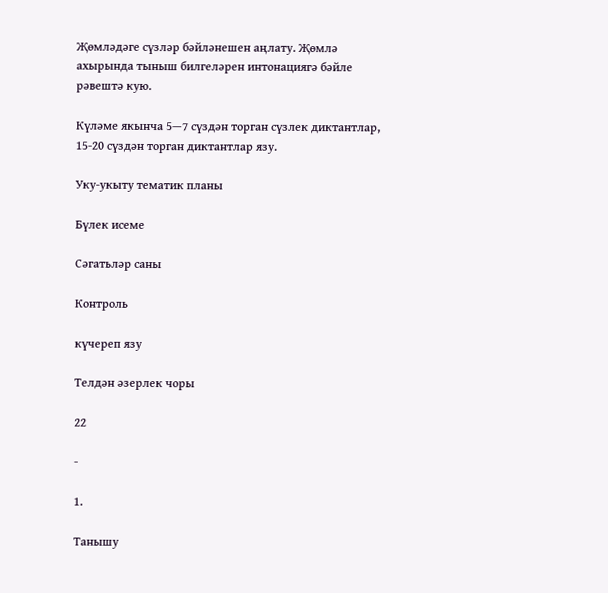Җөмләдәге сүзләр бәйләнешен аңлату. Җөмлә ахырында тыныш билгеләрен интонациягә бәйле рәвештә кую.

Күләме якынча 5—7 сүздән торган сүзлек диктантлар, 15-20 сүздән торган диктантлар язу.

Уку-укыту тематик планы

Бүлек исеме

Сәгатьләр саны

Контроль

күчереп язу

Телдән әзерлек чоры

22

-

1.

Танышу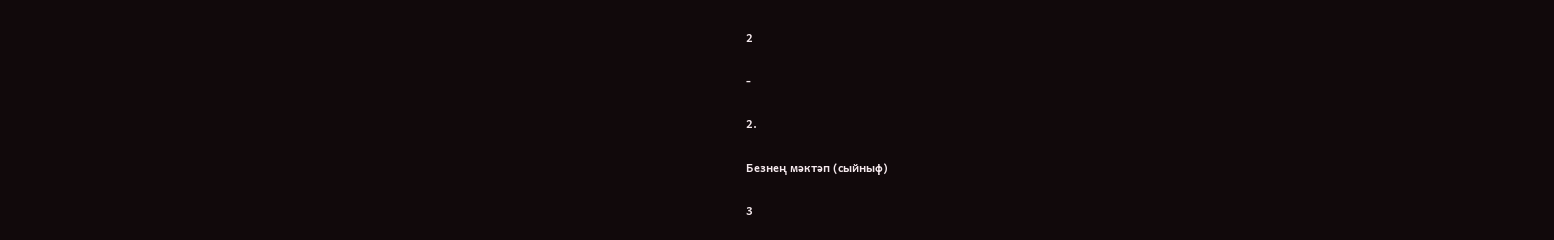2

-

2.

Безнең мәктәп (сыйныф)

3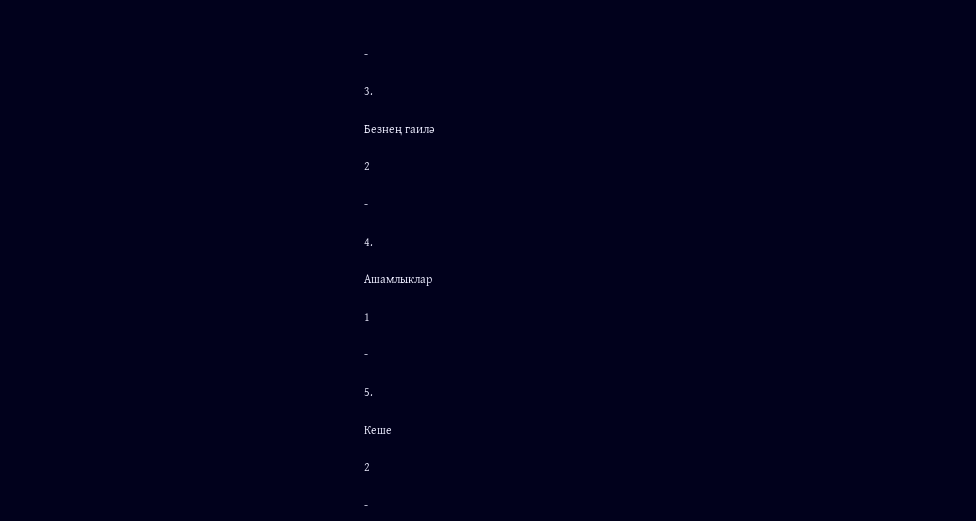-

3.

Безнең гаилә

2

-

4.

Ашамлыклар

1

-

5.

Кеше

2

-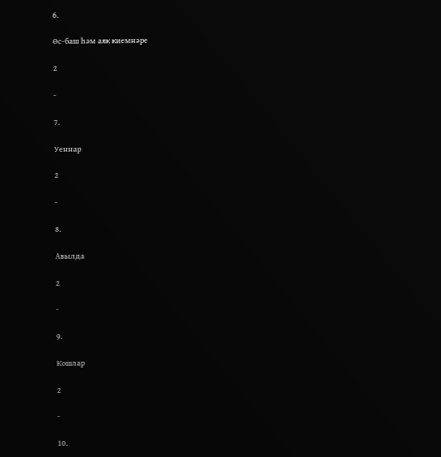6.

Өс-баш һәм аяк киемнәре

2

-

7.

Уеннар

2

-

8.

Авылда

2

-

9.

Кошлар

2

-

10.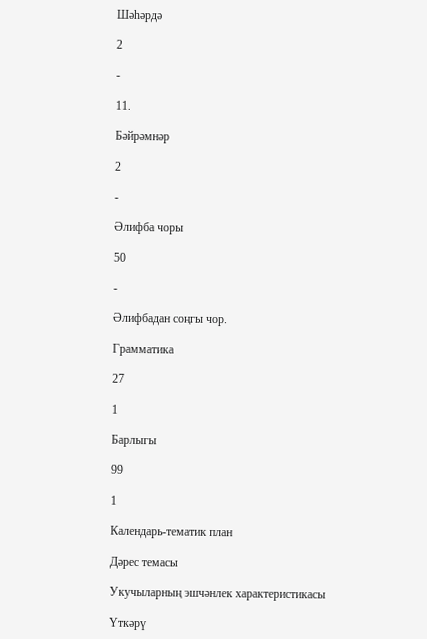Шәһәрдә

2

-

11.

Бәйрәмнәр

2

-

Әлифба чоры

50

-

Әлифбадан соңгы чор.

Грамматика

27

1

Барлыгы

99

1

Календарь-тематик план

Дәрес темасы

Укучыларның эшчәнлек характеристикасы

Үткәрү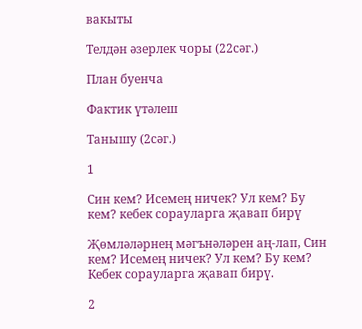вакыты

Телдән әзерлек чоры (22сәг.)

План буенча

Фактик үтәлеш

Танышу (2сәг.)

1

Син кем? Исемең ничек? Ул кем? Бу кем? кебек сорауларга җавап бирү

Җөмләләрнең мәгънәләрен аң-лап, Син кем? Исемең ничек? Ул кем? Бу кем? Кебек сорауларга җавап бирү.

2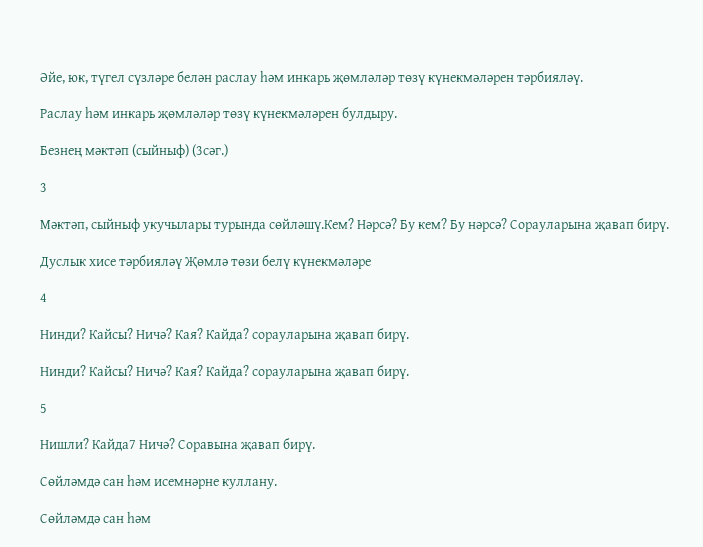Әйе, юк, түгел сүзләре белән раслау һәм инкарь җөмләләр төзү күнекмәләрен тәрбияләү.

Раслау һәм инкарь җөмләләр төзү күнекмәләрен булдыру.

Безнең мәктәп (сыйныф) (3сәг.)

3

Мәктәп, сыйныф укучылары турында сөйләшү.Кем? Нәрсә? Бу кем? Бу нәрсә? Сорауларына җавап бирү.

Дуслык хисе тәрбияләү Җөмлә төзи белү күнекмәләре

4

Нинди? Кайсы? Ничә? Кая? Кайда? сорауларына җавап бирү.

Нинди? Кайсы? Ничә? Кая? Кайда? сорауларына җавап бирү.

5

Нишли? Кайда7 Ничә? Соравына җавап бирү.

Сөйләмдә сан һәм исемнәрне куллану.

Сөйләмдә сан һәм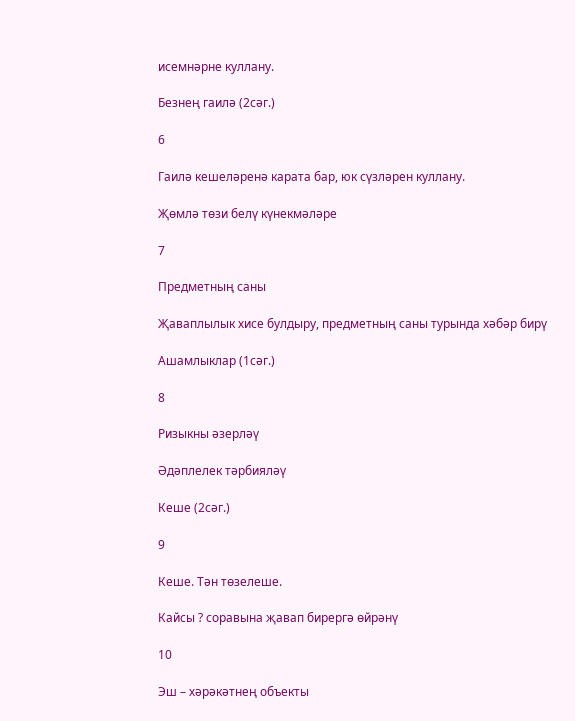исемнәрне куллану.

Безнең гаилә (2сәг.)

6

Гаилә кешеләренә карата бар, юк сүзләрен куллану.

Җөмлә төзи белү күнекмәләре

7

Предметның саны

Җаваплылык хисе булдыру, предметның саны турында хәбәр бирү

Ашамлыклар (1сәг.)

8

Ризыкны әзерләү

Әдәплелек тәрбияләү

Кеше (2сәг.)

9

Кеше. Тән төзелеше.

Кайсы ? соравына җавап бирергә өйрәнү

10

Эш – хәрәкәтнең объекты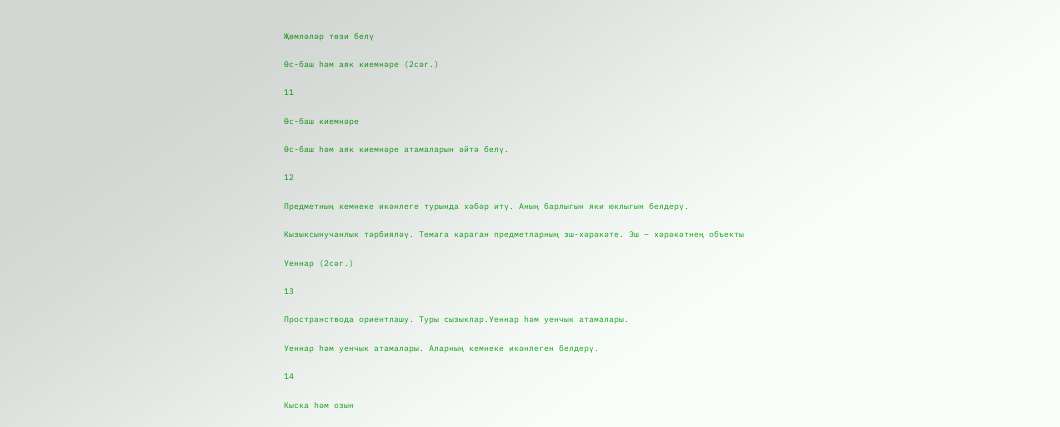Җөмләләр төзи белү

Өс-баш һәм аяк киемнәре (2сәг.)

11

Өс-баш киемнәре

Өс-баш һәм аяк киемнәре атамаларын әйтә белү.

12

Предметның кемнеке икәнлеге турында хәбәр итү. Аның барлыгын яки юклыгын белдерү.

Кызыксынучанлык тәрбияләү. Темага караган предметларның эш-хәрәкәте. Эш – хәрәкәтнең объекты

Уеннар (2сәг.)

13

Пространствода ориентлашу. Туры сызыклар.Уеннар һәм уенчык атамалары.

Уеннар һәм уенчык атамалары. Аларның кемнеке икәнлеген белдерү.

14

Кыска һәм озын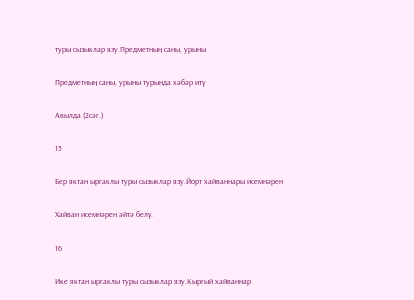туры сызыклар язу.Предметның саны, урыны

Предметның саны, урыны турында хәбәр итү

Авылда (2сәг.)

15

Бер яктан ыргаклы туры сызыклар язу.Йорт хайваннары исемнәрен

Хайван исемнәрен әйтә белү.

16

Ике яктан ыргаклы туры сызыклар язу.Кыргый хайваннар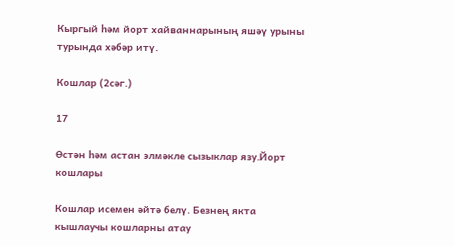Кыргый һәм йорт хайваннарының яшәү урыны турында хәбәр итү.

Кошлар (2сәг.)

17

Өстән һәм астан элмәкле сызыклар язу.Йорт кошлары

Кошлар исемен әйтә белү. Безнең якта кышлаучы кошларны атау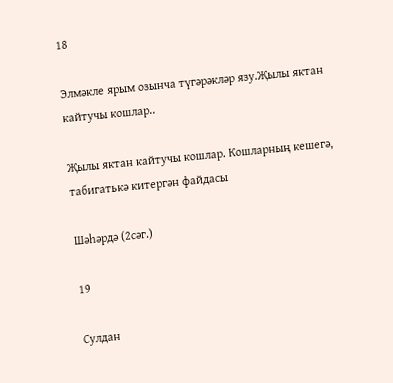18

Элмәкле ярым озынча түгәрәкләр язу.Җылы яктан кайтучы кошлар..

Җылы яктан кайтучы кошлар. Кошларның кешегә, табигатькә китергән файдасы

Шәһәрдә (2сәг.)

19

Сулдан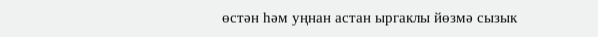өстән һәм уңнан астан ыргаклы йөзмә сызык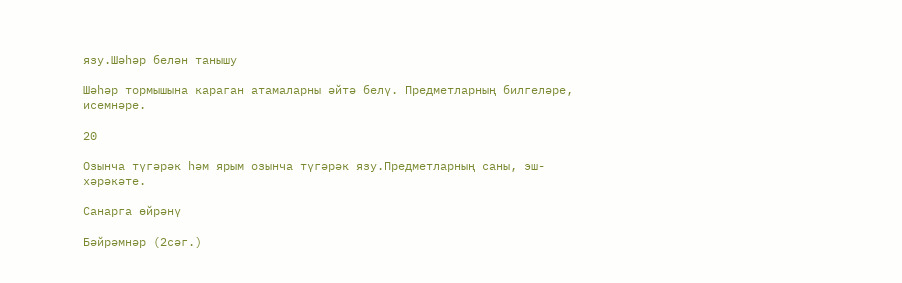язу.Шәһәр белән танышу

Шәһәр тормышына караган атамаларны әйтә белү. Предметларның билгеләре, исемнәре.

20

Озынча түгәрәк һәм ярым озынча түгәрәк язу.Предметларның саны, эш-хәрәкәте.

Санарга өйрәнү

Бәйрәмнәр (2сәг.)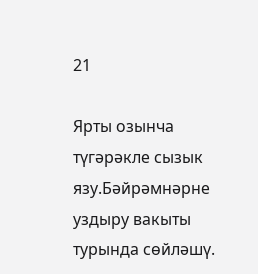21

Ярты озынча түгәрәкле сызык язу.Бәйрәмнәрне уздыру вакыты турында сөйләшү.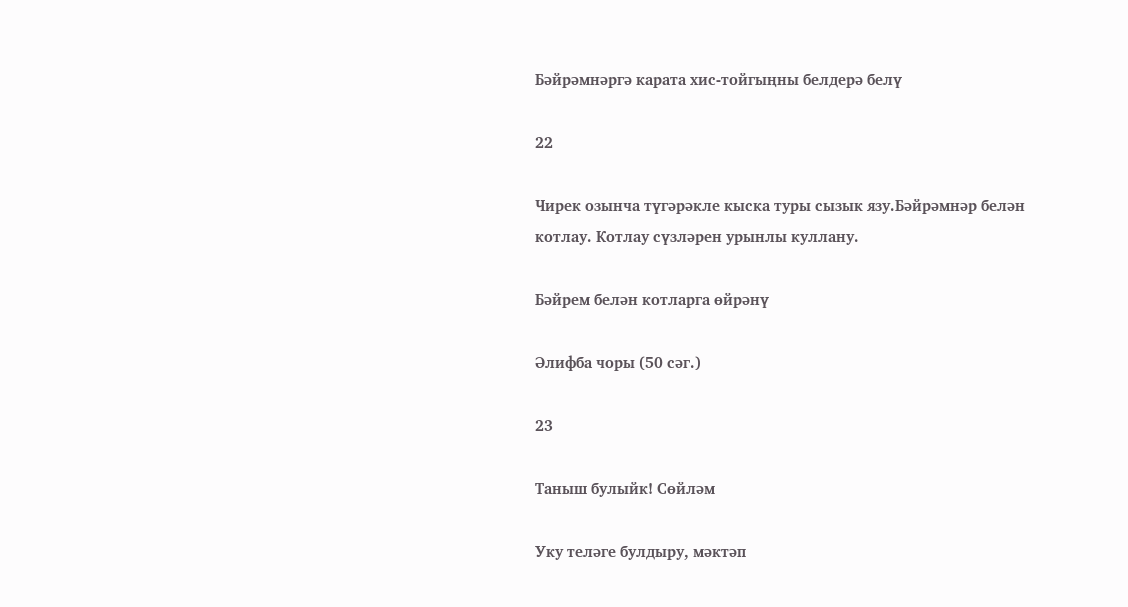Бәйрәмнәргә карата хис-тойгыңны белдерә белү

22

Чирек озынча түгәрәкле кыска туры сызык язу.Бәйрәмнәр белән котлау. Котлау сүзләрен урынлы куллану.

Бәйрем белән котларга өйрәнү

Әлифба чоры (50 сәг.)

23

Таныш булыйк! Сөйләм

Уку теләге булдыру, мәктәп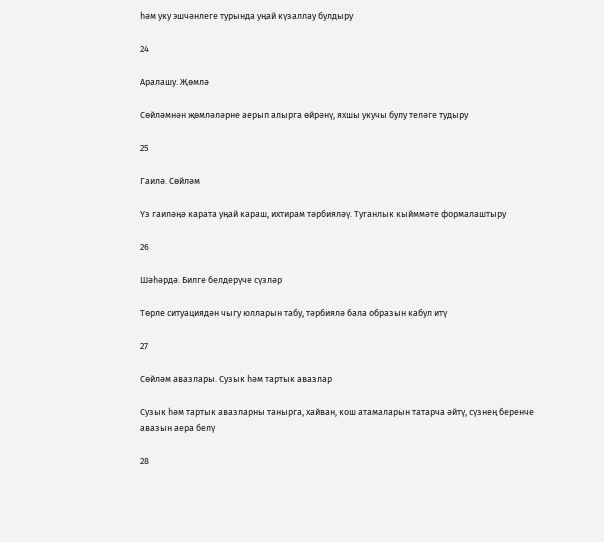һәм уку эшчәнлеге турында уңай күзаллау булдыру

24

Аралашу. Җөмлә

Сөйләмнән җөмләләрне аерып алырга өйрәнү, яхшы укучы булу теләге тудыру

25

Гаилә. Сөйләм

Үз гаиләңә карата уңай караш, ихтирам тәрбияләү. Туганлык кыйммәте формалаштыру

26

Шәһәрдә. Билге белдерүче сүзләр

Төрле ситуациядән чыгу юлларын табу, тәрбиялә бала образын кабул итү

27

Сөйләм авазлары. Сузык һәм тартык авазлар

Сузык һәм тартык авазларны танырга, хайван, кош атамаларын татарча әйтү, сүзнең беренче авазын аера белү

28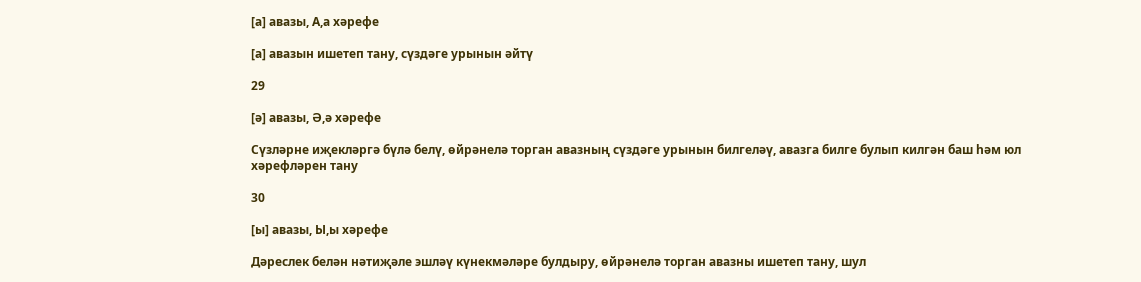[а] авазы, А,а хәрефе

[а] авазын ишетеп тану, сүздәге урынын әйтү

29

[ә] авазы, Ә,ә хәрефе

Сүзләрне иҗекләргә бүлә белү, өйрәнелә торган авазның сүздәге урынын билгеләү, авазга билге булып килгән баш һәм юл хәрефләрен тану

30

[ы] авазы, Ы,ы хәрефе

Дәреслек белән нәтиҗәле эшләү күнекмәләре булдыру, өйрәнелә торган авазны ишетеп тану, шул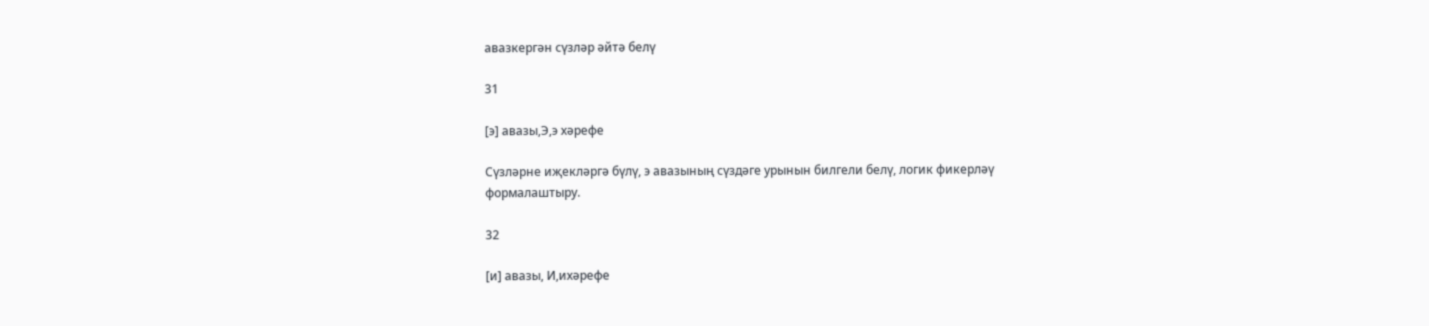авазкергән сүзләр әйтә белү

31

[э] авазы,Э,э хәрефе

Сүзләрне иҗекләргә бүлү, э авазының сүздәге урынын билгели белү, логик фикерләү формалаштыру.

32

[и] авазы, И,ихәрефе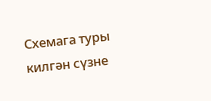Схемага туры килгән сүзне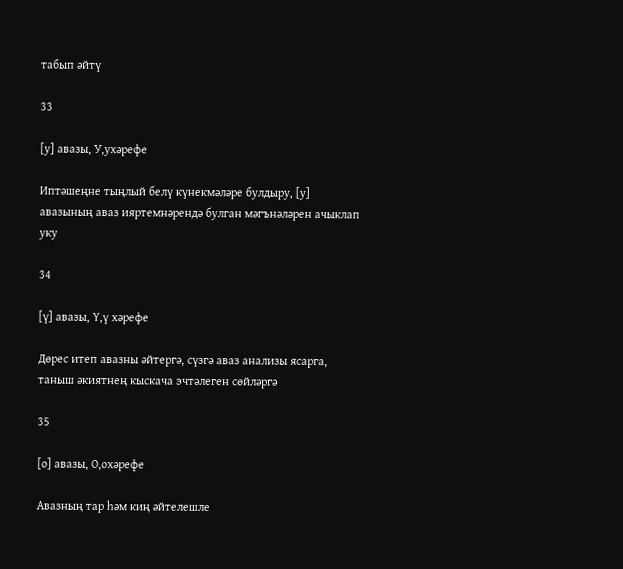табып әйтү

33

[у] авазы, У,ухәрефе

Иптәшеңне тыңлый белү күнекмәләре булдыру, [у] авазының аваз ияртемнәрендә булган мәгънәләрен ачыклап уку

34

[ү] авазы, Ү,ү хәрефе

Дөрес итеп авазны әйтергә, сүзгә аваз анализы ясарга, таныш әкиятнең кыскача эчтәлеген сөйләргә

35

[о] авазы, О,охәрефе

Авазның тар һәм киң әйтелешле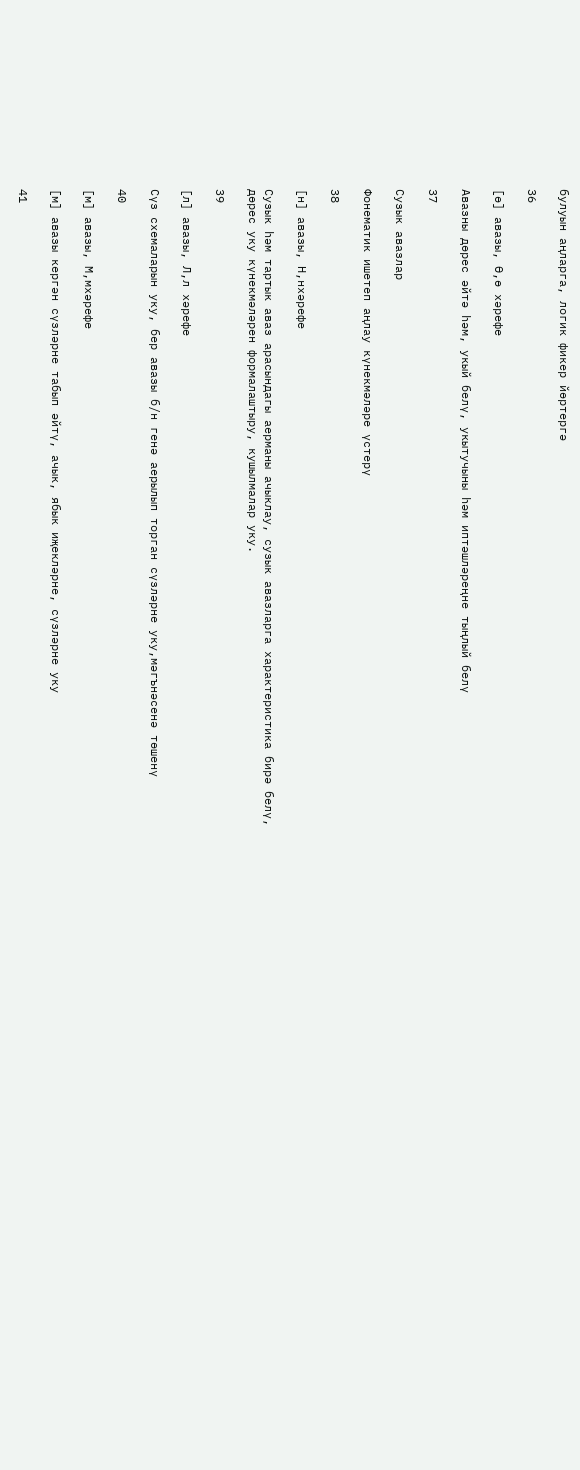булуын аңларга, логик фикер йөртергә

36

[ө] авазы, Ө,ө хәрефе

Авазны дөрес әйтә һәм, укый белү, укытучыны һәм иптәшләреңне тыңлый белү

37

Сузык авазлар

Фонематик ишетеп аңлау күнекмәләре үстерү

38

[н] авазы, Н,нхәрефе

Сузык һәм тартык аваз арасындагы аерманы ачыклау, сузык авазларга характеристика бирә белү, дөрес уку күнекмәләрен формалаштыру, кушылмалар уку.

39

[л] авазы, Л,л хәрефе

Сүз схемаларын уку, бер авазы б/н генә аерылып торган сүзләрне уку,мәгънәсенә төшенү

40

[м] авазы, М,мхәрефе

[м] авазы кергән сүзләрне табып әйтү, ачык, ябык иҗекләрне, сүзләрне уку

41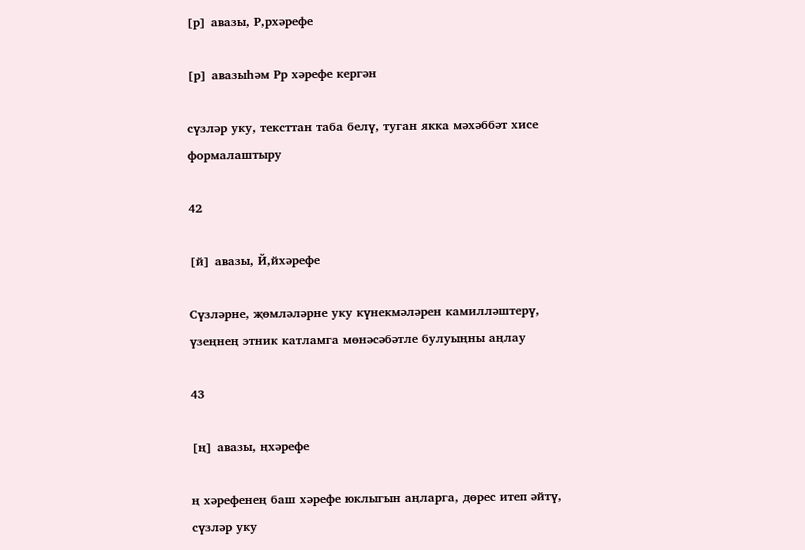[р] авазы, Р,рхәрефе

[р] авазыһәм Рр хәрефе кергән

сүзләр уку, тексттан таба белү, туган якка мәхәббәт хисе формалаштыру

42

[й] авазы, Й,йхәрефе

Сүзләрне, җөмләләрне уку күнекмәләрен камилләштерү, үзеңнең этник катламга мөнәсәбәтле булуыңны аңлау

43

[ң] авазы, ңхәрефе

ң хәрефенең баш хәрефе юклыгын аңларга, дөрес итеп әйтү, сүзләр уку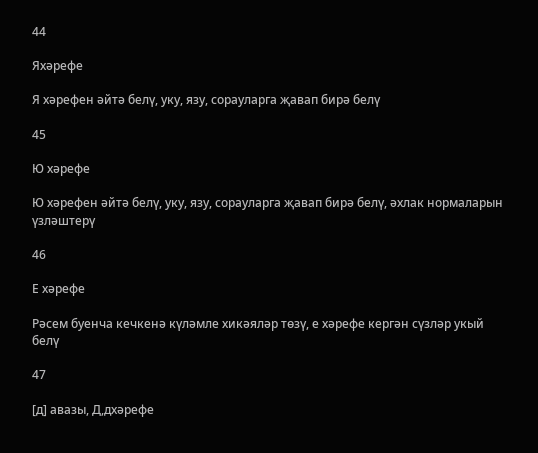44

Яхәрефе

Я хәрефен әйтә белү, уку, язу, сорауларга җавап бирә белү

45

Ю хәрефе

Ю хәрефен әйтә белү, уку, язу, сорауларга җавап бирә белү, әхлак нормаларын үзләштерү

46

Е хәрефе

Рәсем буенча кечкенә күләмле хикәяләр төзү, е хәрефе кергән сүзләр укый белү

47

[д] авазы, Д,дхәрефе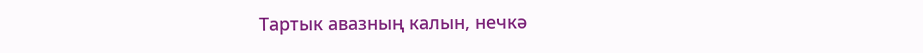Тартык авазның калын, нечкә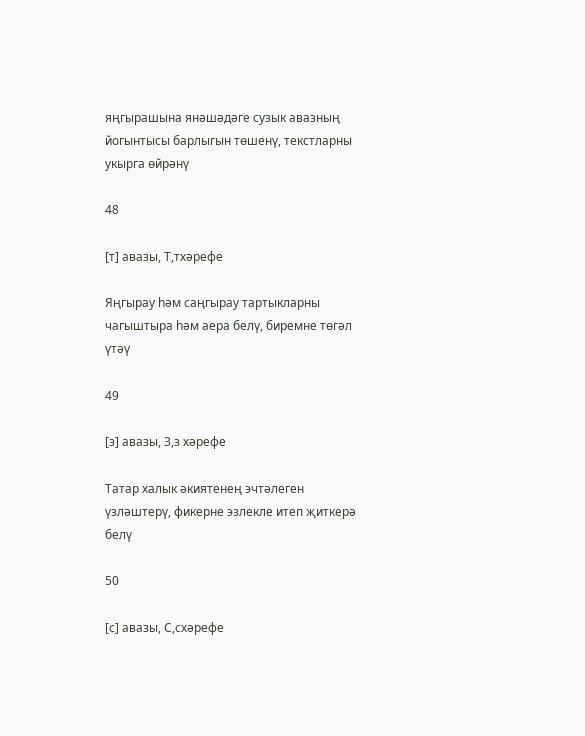яңгырашына янәшәдәге сузык авазның йогынтысы барлыгын төшенү, текстларны укырга өйрәнү

48

[т] авазы, Т,тхәрефе

Яңгырау һәм саңгырау тартыкларны чагыштыра һәм аера белү, биремне төгәл үтәү

49

[з] авазы, З,з хәрефе

Татар халык әкиятенең эчтәлеген үзләштерү, фикерне эзлекле итеп җиткерә белү

50

[с] авазы, С,схәрефе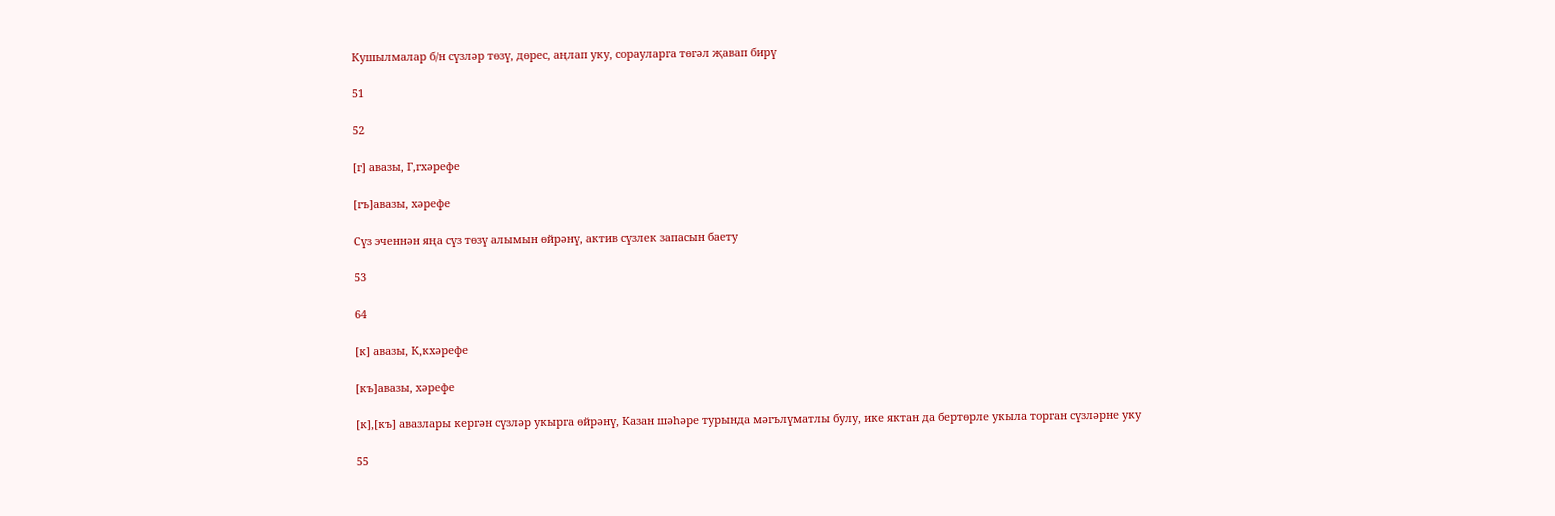Кушылмалар б/н сүзләр төзү, дөрес, аңлап уку, сорауларга төгәл җавап бирү

51

52

[г] авазы, Г,гхәрефе

[гъ]авазы, хәрефе

Сүз эченнән яңа сүз төзү алымын өйрәнү, актив сүзлек запасын баету

53

64

[к] авазы, К,кхәрефе

[къ]авазы, хәрефе

[к],[къ] авазлары кергән сүзләр укырга өйрәнү, Казан шәһәре турында мәгълүматлы булу, ике яктан да бертөрле укыла торган сүзләрне уку

55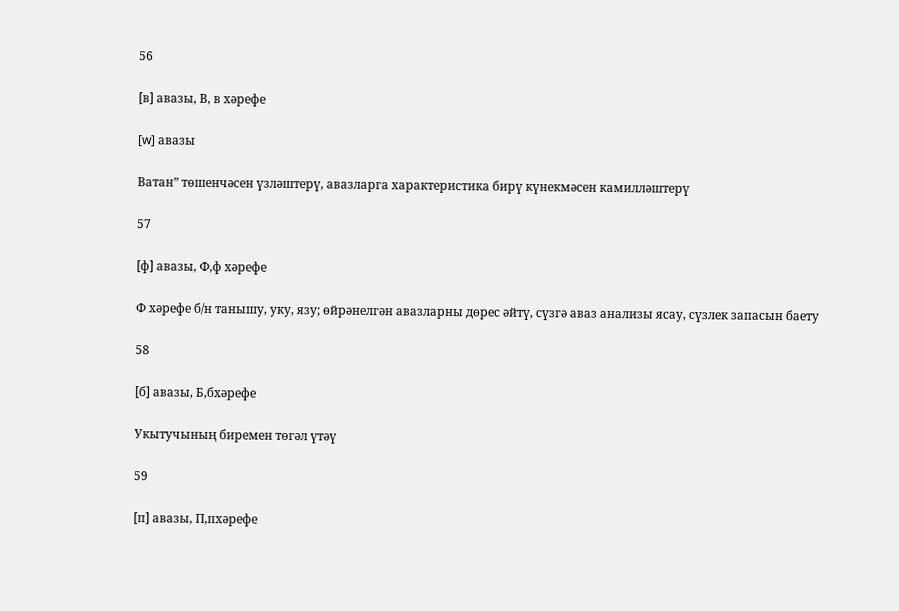56

[в] авазы, В, в хәрефе

[w] авазы

Ватан” төшенчәсен үзләштерү, авазларга характеристика бирү күнекмәсен камилләштерү

57

[ф] авазы, Ф,ф хәрефе

Ф хәрефе б/н танышу, уку, язу; өйрәнелгән авазларны дөрес әйтү, сүзгә аваз анализы ясау, сүзлек запасын баету

58

[б] авазы, Б,бхәрефе

Укытучының биремен төгәл үтәү

59

[п] авазы, П,пхәрефе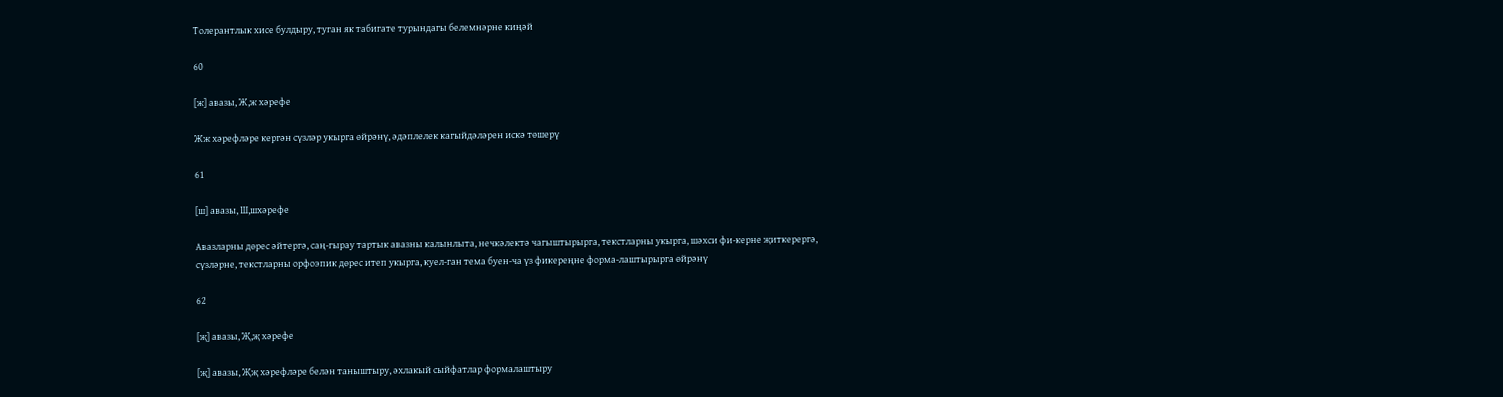Толерантлык хисе булдыру, туган як табигате турындагы белемнәрне киңәй

60

[ж] авазы, Ж,ж хәрефе

Жж хәрефләре кергән сүзләр укырга өйрәнү, әдәплелек кагыйдәләрен искә төшерү

61

[ш] авазы, Ш,шхәрефе

Авазларны дөрес әйтергә, саң-гырау тартык авазны калынлыта, нечкәлектә чагыштырырга, текстларны укырга, шәхси фи-керне җиткерергә, сүзләрне, текстларны орфоэпик дөрес итеп укырга, куел-ган тема буен-ча үз фикереңне форма-лаштырырга өйрәнү

62

[җ] авазы, Җ,җ хәрефе

[җ] авазы, Җҗ хәрефләре белән таныштыру, әхлакый сыйфатлар формалаштыру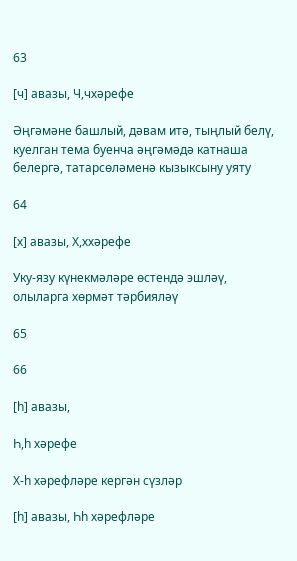63

[ч] авазы, Ч,чхәрефе

Әңгәмәне башлый, дәвам итә, тыңлый белү, куелган тема буенча әңгәмәдә катнаша белергә, татарсөләменә кызыксыну уяту

64

[х] авазы, Х,ххәрефе

Уку-язу күнекмәләре өстендә эшләү, олыларга хөрмәт тәрбияләү

65

66

[һ] авазы,

Һ,һ хәрефе

Х-һ хәрефләре кергән сүзләр

[һ] авазы, Һһ хәрефләре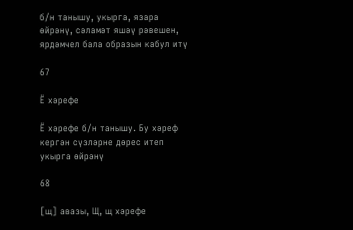б/н танышу, укырга, язара өйрәнү, сәламәт яшәү рәвешен, ярдәмчел бала образын кабул итү

67

Ё хәрефе

Ё хәрефе б/н танышу. Бу хәреф кергән сүзләрне дөрес итеп укырга өйрәнү

68

[щ] авазы, Щ, щ хәрефе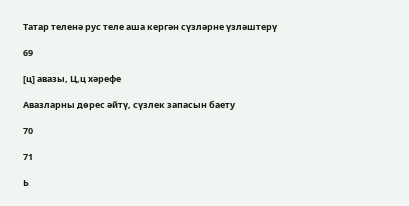Татар теленә рус теле аша кергән сүзләрне үзләштерү

69

[ц] авазы, Ц,ц хәрефе

Авазларны дөрес әйтү, сүзлек запасын баету

70

71

Ь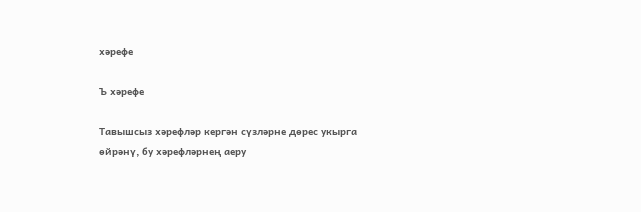хәрефе

Ъ хәрефе

Тавышсыз хәрефләр кергән сүзләрне дөрес укырга өйрәнү, бу хәрефләрнең аеру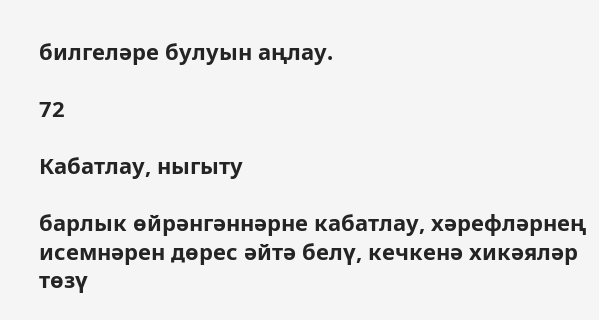билгеләре булуын аңлау.

72

Кабатлау, ныгыту

барлык өйрәнгәннәрне кабатлау, хәрефләрнең исемнәрен дөрес әйтә белү, кечкенә хикәяләр төзү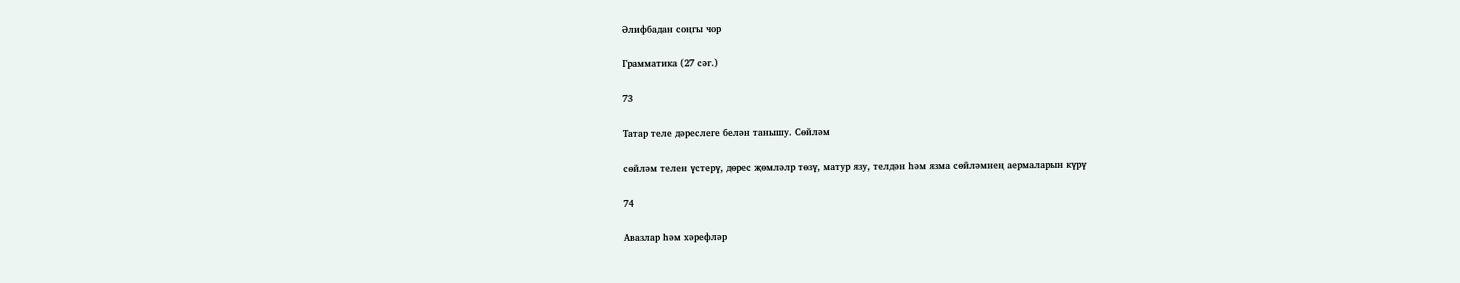Әлифбадан соңгы чор

Грамматика (27 сәг.)

73

Татар теле дәреслеге белән танышу. Сөйләм

сөйләм телен үстерү, дөрес җөмләлр төзү, матур язу, телдән һәм язма сөйләмнең аермаларын күрү

74

Авазлар һәм хәрефләр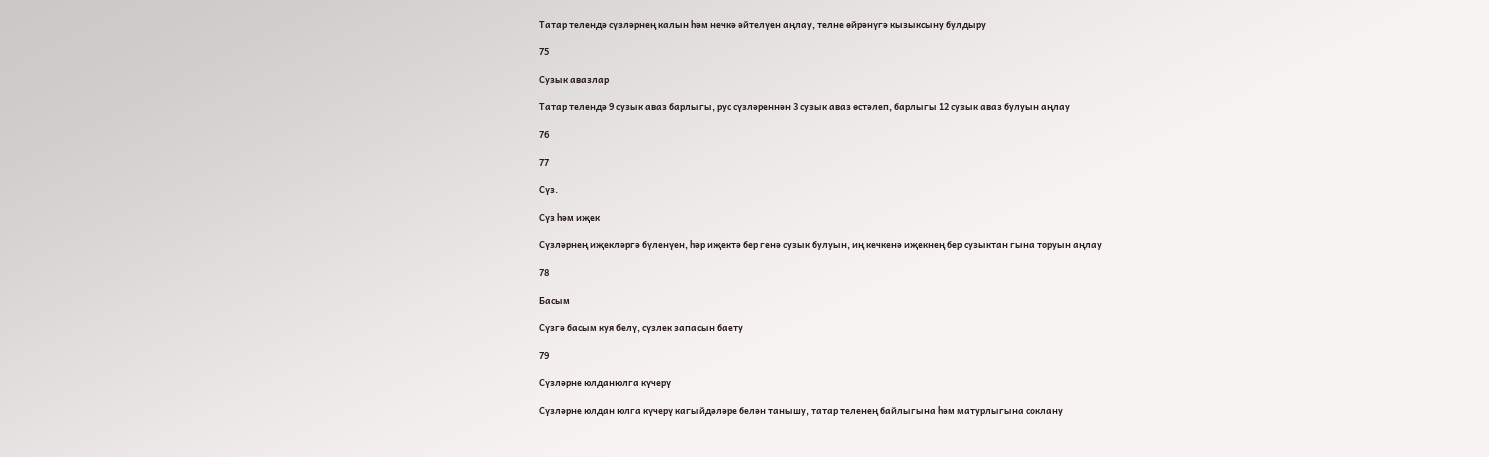Татар телендә сүзләрнең калын һәм нечкә әйтелүен аңлау, телне өйрәнүгә кызыксыну булдыру

75

Сузык авазлар

Татар телендә 9 сузык аваз барлыгы, рус сүзләреннән 3 сузык аваз өстәлеп, барлыгы 12 сузык аваз булуын аңлау

76

77

Сүз.

Сүз һәм иҗек

Сүзләрнең иҗекләргә бүленүен, һәр иҗектә бер генә сузык булуын, иң кечкенә иҗекнең бер сузыктан гына торуын аңлау

78

Басым

Сүзгә басым куя белү, сүзлек запасын баету

79

Сүзләрне юлданюлга күчерү

Сүзләрне юлдан юлга күчерү кагыйдәләре белән танышу, татар теленең байлыгына һәм матурлыгына соклану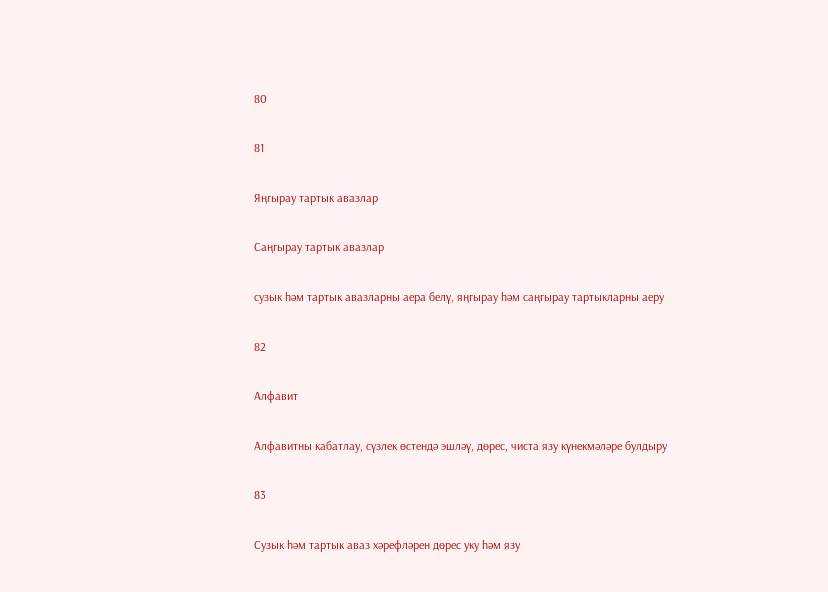80

81

Яңгырау тартык авазлар

Саңгырау тартык авазлар

сузык һәм тартык авазларны аера белү, яңгырау һәм саңгырау тартыкларны аеру

82

Алфавит

Алфавитны кабатлау, сүзлек өстендә эшләү, дөрес, чиста язу күнекмәләре булдыру

83

Сузык һәм тартык аваз хәрефләрен дөрес уку һәм язу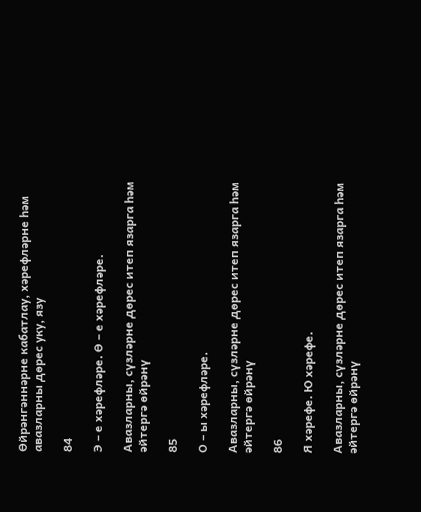Өйрәнгәннәрне кабатлау, хәрефләрне һәм авазларны дөрес уку, язу

84

Э – е хәрефләре. Ө – е хәрефләре.

Авазларны, сүзләрне дөрес итеп язарга һәм әйтергә өйрәнү

85

О – ы хәрефләре.

Авазларны, сүзләрне дөрес итеп язарга һәм әйтергә өйрәнү

86

Я хәрефе. Ю хәрефе.

Авазларны, сүзләрне дөрес итеп язарга һәм әйтергә өйрәнү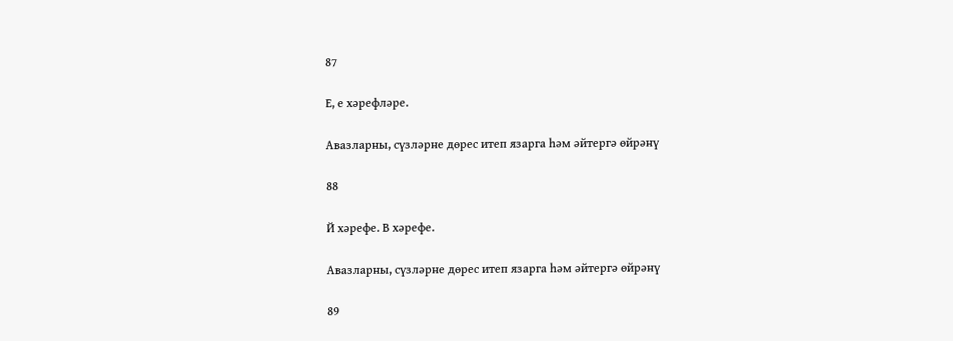87

Е, е хәрефләре.

Авазларны, сүзләрне дөрес итеп язарга һәм әйтергә өйрәнү

88

Й хәрефе. В хәрефе.

Авазларны, сүзләрне дөрес итеп язарга һәм әйтергә өйрәнү

89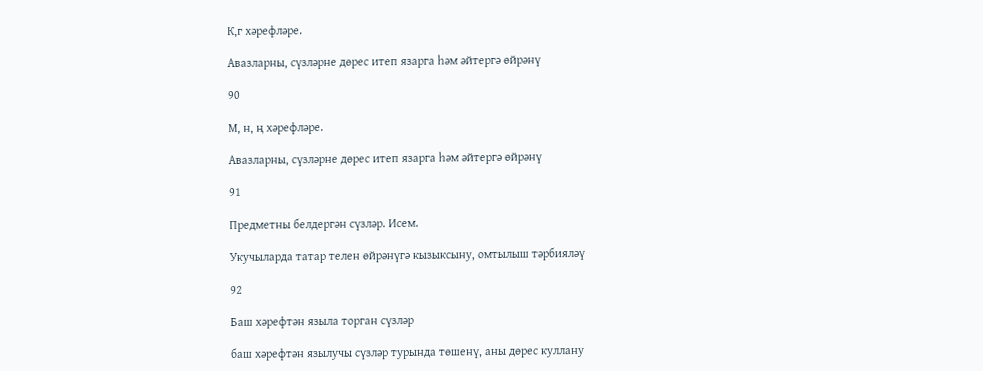К,г хәрефләре.

Авазларны, сүзләрне дөрес итеп язарга һәм әйтергә өйрәнү

90

М, н, ң хәрефләре.

Авазларны, сүзләрне дөрес итеп язарга һәм әйтергә өйрәнү

91

Предметны белдергән сүзләр. Исем.

Укучыларда татар телен өйрәнүгә кызыксыну, омтылыш тәрбияләү

92

Баш хәрефтән языла торган сүзләр

баш хәрефтән язылучы сүзләр турында төшенү, аны дөрес куллану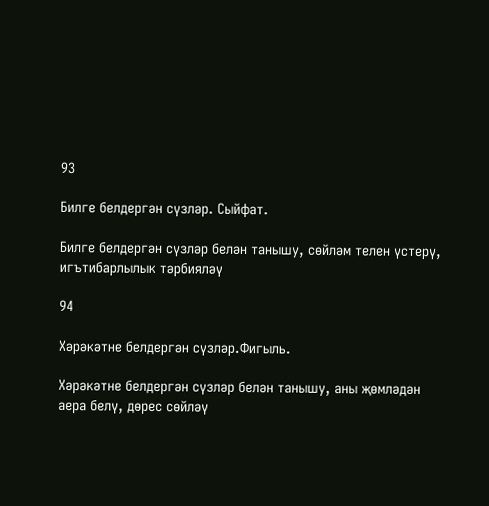93

Билге белдергән сүзләр. Сыйфат.

Билге белдергән сүзләр белән танышу, сөйләм телен үстерү, игътибарлылык тәрбияләү

94

Хәрәкәтне белдергән сүзләр.Фигыль.

Хәрәкәтне белдергән сүзләр белән танышу, аны җөмләдән аера белү, дөрес сөйләү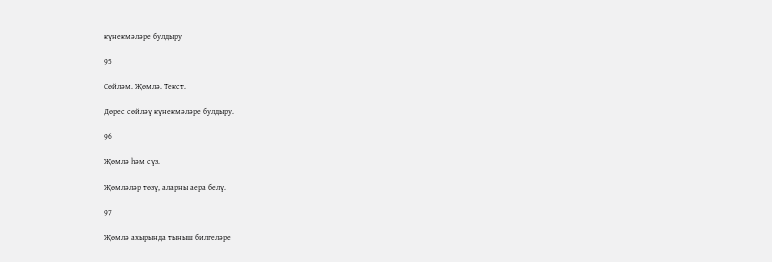күнекмәләре булдыру

95

Сөйләм. Җөмлә. Текст.

Дөрес сөйләү күнекмәләре булдыру.

96

Җөмлә һәм сүз.

Җөмләләр төзү, аларны аера белү.

97

Җөмлә ахырында тыныш билгеләре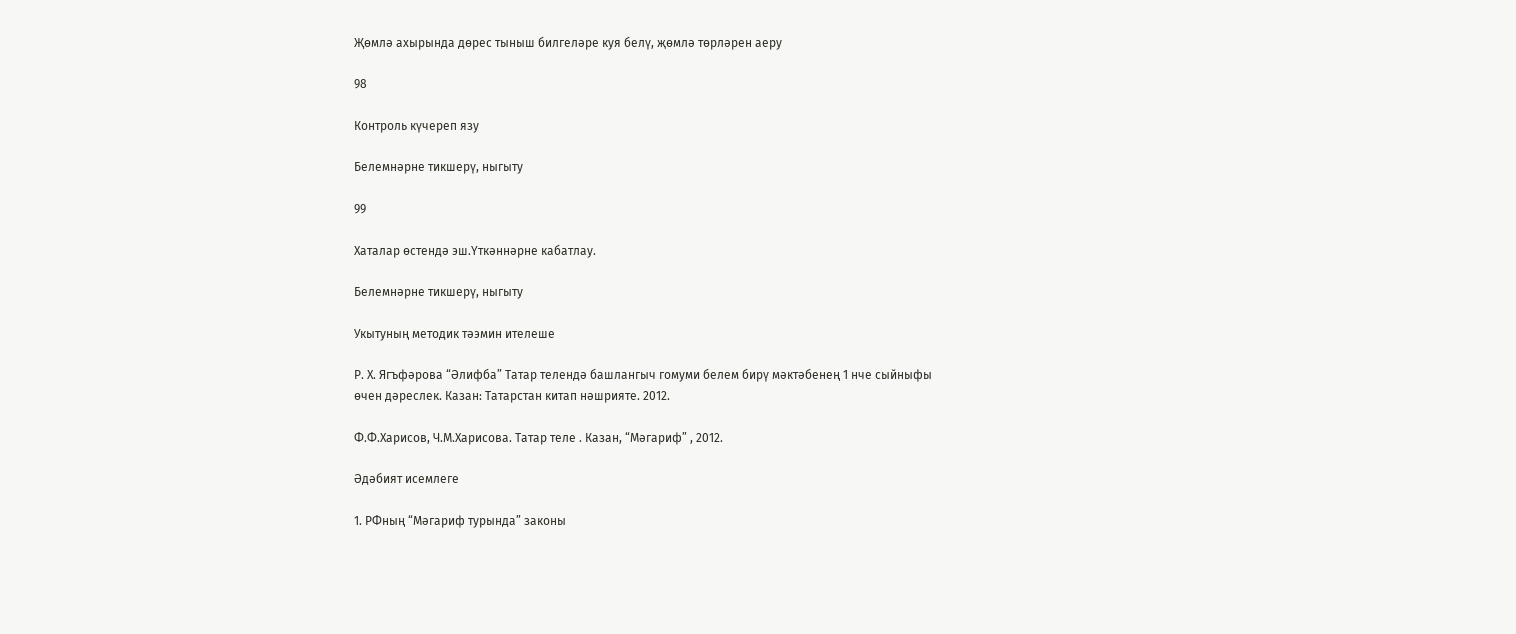Җөмлә ахырында дөрес тыныш билгеләре куя белү, җөмлә төрләрен аеру

98

Контроль күчереп язу

Белемнәрне тикшерү, ныгыту

99

Хаталар өстендә эш.Үткәннәрне кабатлау.

Белемнәрне тикшерү, ныгыту

Укытуның методик тәэмин ителеше

Р. Х. Ягъфәрова “Әлифба” Татар телендә башлангыч гомуми белем бирү мәктәбенең 1 нче сыйныфы өчен дәреслек. Казан: Татарстан китап нәшрияте. 2012.

Ф.Ф.Харисов, Ч.М.Харисова. Татар теле . Казан, “Мәгариф” , 2012.

Әдәбият исемлеге

1. РФның “Мәгариф турында” законы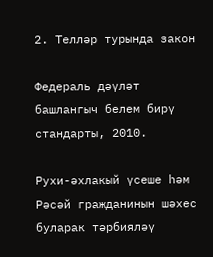2. Телләр турында закон

Федераль дәүләт башлангыч белем бирү стандарты, 2010.

Рухи-әхлакый үсеше һәм Рәсәй гражданинын шәхес буларак тәрбияләү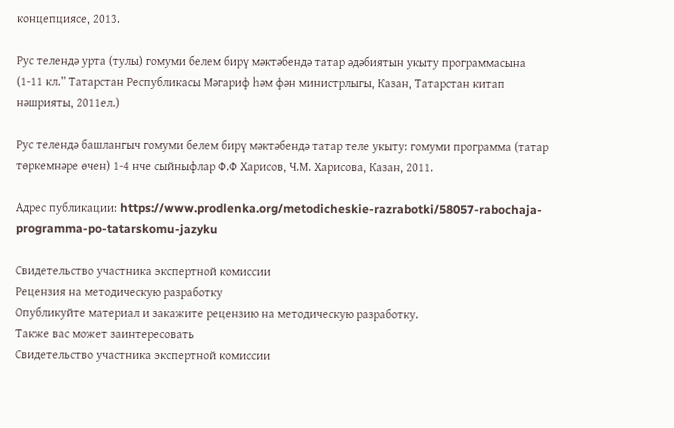концепциясе, 2013.

Рус телендә урта (тулы) гомуми белем бирү мәктәбендә татар әдәбиятын укыту программасына (1-11 кл.” Татарстан Республикасы Мәгариф һәм фән министрлыгы, Казан, Татарстан китап нәшрияты, 2011ел.)

Рус телендә башлангыч гомуми белем бирү мәктәбендә татар теле укыту: гомуми программа (татар төркемнәре өчен) 1-4 нче сыйныфлар Ф.Ф Харисов, Ч.М. Харисова, Казан, 2011.

Адрес публикации: https://www.prodlenka.org/metodicheskie-razrabotki/58057-rabochaja-programma-po-tatarskomu-jazyku

Свидетельство участника экспертной комиссии
Рецензия на методическую разработку
Опубликуйте материал и закажите рецензию на методическую разработку.
Также вас может заинтересовать
Свидетельство участника экспертной комиссии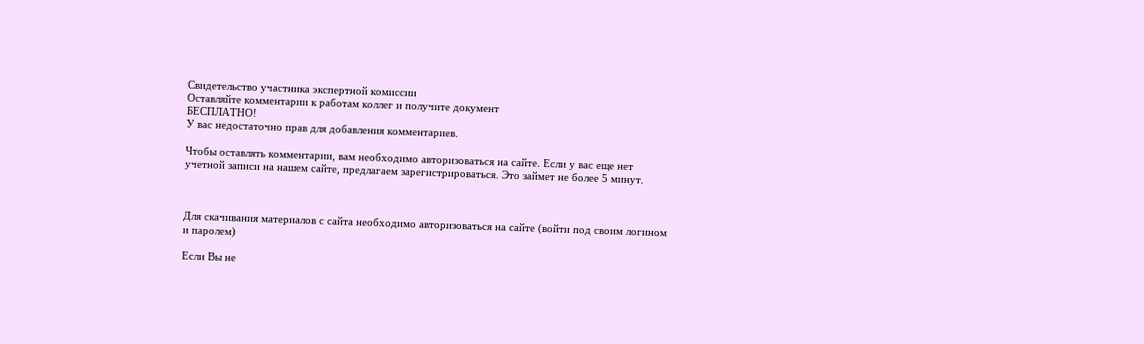Свидетельство участника экспертной комиссии
Оставляйте комментарии к работам коллег и получите документ
БЕСПЛАТНО!
У вас недостаточно прав для добавления комментариев.

Чтобы оставлять комментарии, вам необходимо авторизоваться на сайте. Если у вас еще нет учетной записи на нашем сайте, предлагаем зарегистрироваться. Это займет не более 5 минут.



Для скачивания материалов с сайта необходимо авторизоваться на сайте (войти под своим логином и паролем)

Если Вы не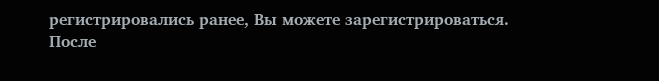регистрировались ранее, Вы можете зарегистрироваться.
После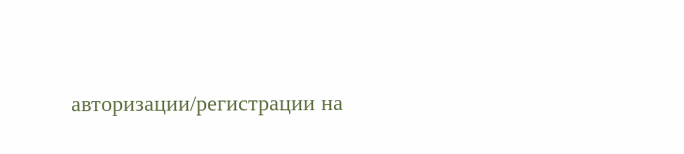авторизации/регистрации на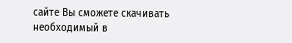сайте Вы сможете скачивать необходимый в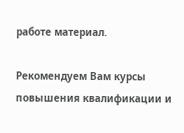работе материал.

Рекомендуем Вам курсы повышения квалификации и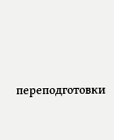переподготовки